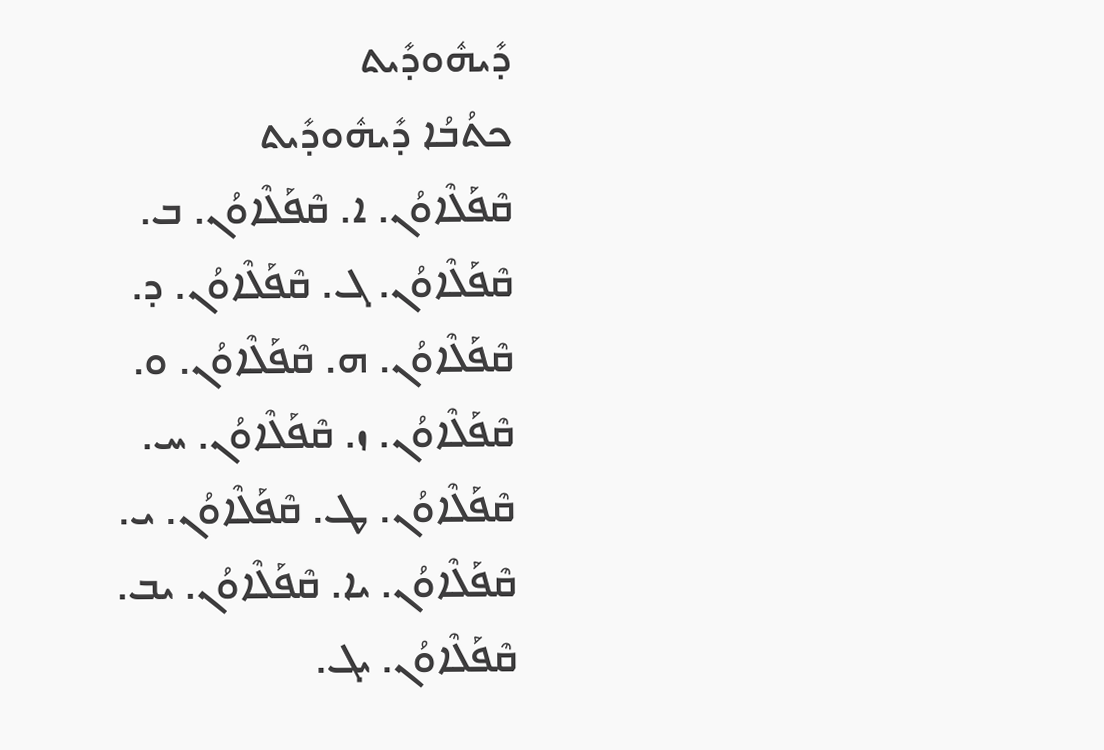ܕܺܝܗܽܘܕܺܝܬ
ܟܬܳܒܳܐ ܕܺܝܗܽܘܕܺܝܬ
ܩܶܦܰܠܶܐܘܳܢ. ܐ. ܩܶܦܰܠܶܐܘܳܢ. ܒ. ܩܶܦܰܠܶܐܘܳܢ. ܓ. ܩܶܦܰܠܶܐܘܳܢ. ܕ. ܩܶܦܰܠܶܐܘܳܢ. ܗ. ܩܶܦܰܠܶܐܘܳܢ. ܘ. ܩܶܦܰܠܶܐܘܳܢ. ܙ. ܩܶܦܰܠܶܐܘܳܢ. ܚ.
ܩܶܦܰܠܶܐܘܳܢ. ܛ. ܩܶܦܰܠܶܐܘܳܢ. ܝ. ܩܶܦܰܠܶܐܘܳܢ. ܝܐ. ܩܶܦܰܠܶܐܘܳܢ. ܝܒ. ܩܶܦܰܠܶܐܘܳܢ. ܝܓ.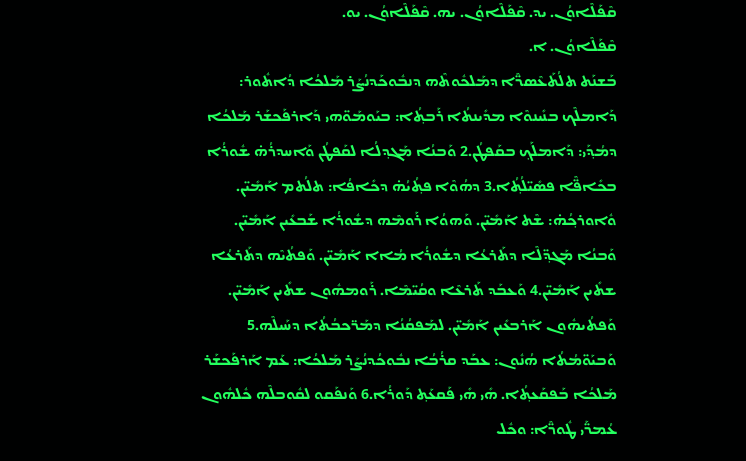ܩܶܦܰܠܶܐܘܳܢ. ܝܕ. ܩܶܦܰܠܶܐܘܳܢ. ܝܗ. ܩܶܦܰܠܶܐܘܳܢ. ܝܘ.
ܩܶܦܰܠܶܐܘܳܢ. ܐ.
ܒܰܫܢܰܬ ܬܠܳܬܰܥܶܣܖ̈ܶܐ ܕܡܰܠܟܽܘܬܶܗ ܕܢܒܽܘܟܰܕܢܳܨܰܪ ܡܰܠܟܳܐ ܕܳܐܬܽܘܪ: ܕܰܐܡܠܶܟ ܒܢܺܝܢܘܶܐ ܡܕܺܝܢܬܳܐ ܪܰܒܬ݂ܳܐ: ܒܝܰܘܡܰܘ̈ܗܝ ܕܰܐܪܦܰܟܫܰܪ ܡܰܠܟܳܐ ܕܡܳܕ݂ܰܝ: ܕܰܐܡܠܰܟ݂ ܒܩܰܦܛܳܢ.2 ܘܰܒܢܳܐ ܡܰܓܕ݂ܠܳܐ ܠܩܰܦܛܳܢ ܘܰܐܚܕܪܳܗ̇ ܫܽܘܪܳܐ ܒܟܺܐܦ̈ܶܐ ܦܣܺܝ̈ܠܳܬ݂ܳܐ.3 ܕܗܳܘܶܐ ܦܬ݂ܳܝܳܗ̇ ܕܟܺܐܦܳܐ: ܬܠܳܬܡ ܐܰܡܺܝ̈ܢ. ܘܽܐܘܪܟ݂ܳܗ̇: ܫܶܬ ܐܰܡܺܝ̈ܢ. ܘܰܗܘܳܐ ܪܰܘܡܶܗ ܕܫܽܘܪܳܐ ܫܰܒܥܺܝܢ ܐܰܡܺܝ̈ܢ. ܘܰܒܢܳܐ ܡܰܓܕ݂̈ܠܶܐ ܕܬܰܪܥܳܐ ܕܫܽܘܪܳܐ ܡܳܐܐ ܐܰܡܺܝ̈ܢ. ܘܰܦܬܳܝܶܗ ܕܬܰܪܥܳܐ ܫܬܺܝܢ ܐܰܡܺܝ̈ܢ.4 ܘܰܥܒܰܕ ܬܰܪܥܶܐ ܘܩܳܝ̈ܡܶܐ. ܪܰܘܡܗܽܘܢ ܫܬܺܝܢ ܐܰܡܺܝ̈ܢ. ܘܰܦܬܳܝܗܽܘܢ ܐܰܪܒܥܺܝܢ ܐܰܡܺܝ̈ܢ. ܠܡܰܦܩܳܢܳܐ ܕܡܰܪ̈ܟܒܳܬܳܐ ܕܚܰܝܠܶܗ.5 ܘܰܒܝܰܘ̈ܡܳܬܳܐ ܗܳܢܽܘܢ: ܥܒܰܕ ܩܪܳܒܳܐ ܢܒܽܘܟܳܕܢܳܨܰܪ ܡܰܠܟܳܐ: ܥܰܡ ܐܰܪܦܰܟܫܰܪ ܡܰܠܟܳܐ ܒܰܦܩܰܥܬ݂ܳܐ. ܗܺܝ ܗܺܝ ܦܰܩܥܰܬ݂ ܕܰܘܪܳܐ.6 ܘܰܢܦܰܩܘ ܠܩܽܘܒܠܶܗ ܟܽܠܗܽܘܢ ܥܳܡܖ̈ܰܝ ܛܽܘܖ̈ܶܐ: ܘܟܽܠ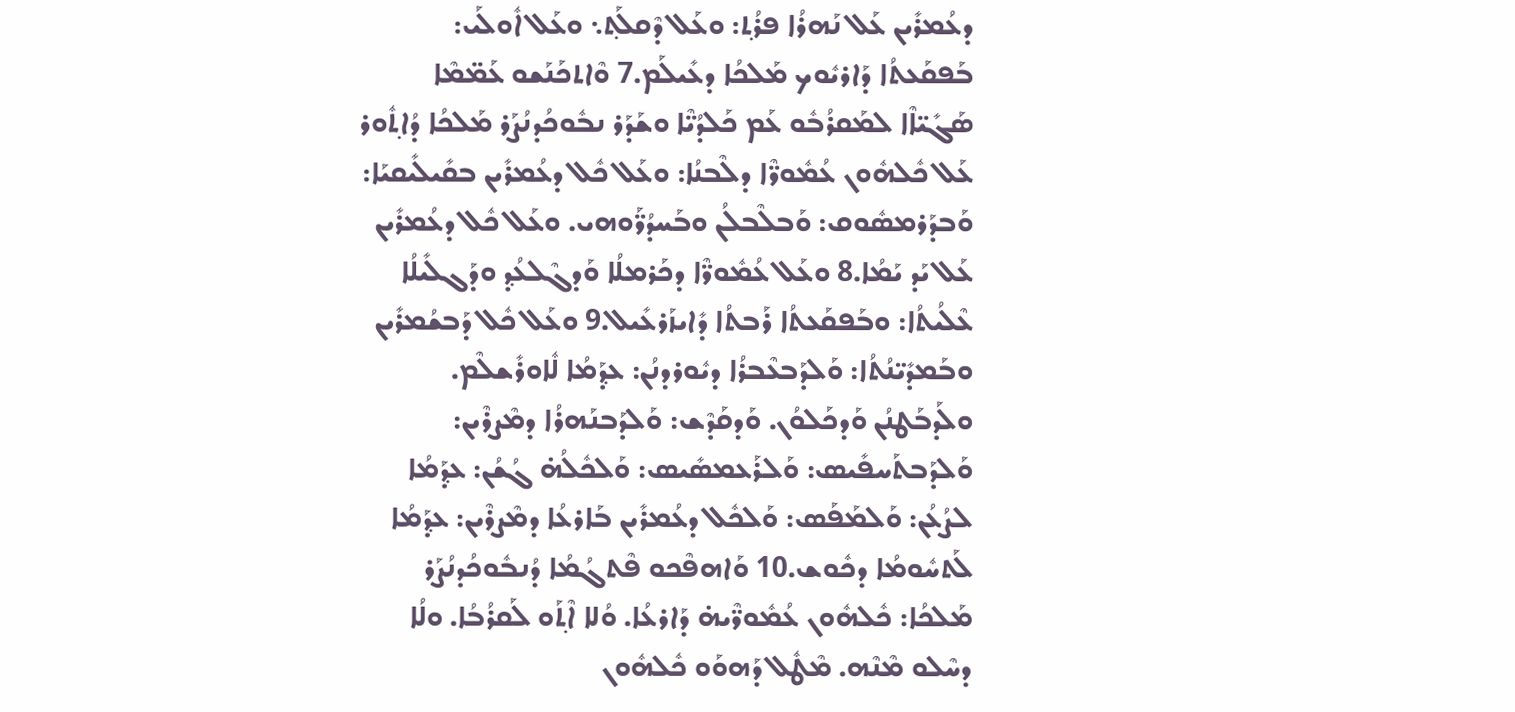ܕܥܳܡܪܺܝܢ ܥܰܠ ܢܰܗܪܳܐ ܦܪܳܬ݂: ܘܥܰܠ ܕܶܩܠܰܬ݂܆ ܘܥܰܠ ܐܽܘܠܰܝ: ܒܰܦܩܰܥܬܳܐ ܕܰܐܪܝܽܘܟ ܡܰܠܟܳܐ ܕܥܺܝܠܰܡ.7 ܘܶܐܬܟܰܢܰܫܘ ܥܰܡ̈ܡܶܐ ܣܰܓܺܝ̈ܐܶܐ ܠܡܰܩܪܳܒܽܘ ܥܰܡ ܟܰܠܕܳܝ̈ܶܐ ܘܫܰܕܰܪ ܢܒܽܘܟܳܕܢܳܨܰܪ ܡܰܠܟܳܐ ܕܳܐܬ݂ܽܘܪ ܥܰܠ ܟܽܠܗܽܘܢ ܥܳܡܽܘܖ̈ܶܐ ܕܠܶܒܢܳܐ: ܘܥܰܠ ܟܽܠ ܕܥܳܡܪܺܝܢ ܒܩܺܝܠܺܝܩܝܰܐ: ܘܰܒܕܰܪܡܣܽܘܩ: ܘܰܒܠܶܒܠܳܢ ܘܒܰܚܕܳܖ̈ܰܘܗܝ. ܘܥܰܠ ܟܽܠ ܕܥܳܡܪܺܝܢ ܥܰܠ ܝܰܕ ܝܰܡܳܐ.8 ܘܥܰܠ ܥܳܡܽܘܖ̈ܶܐ ܕܟܰܪܡܠܳܐ ܘܰܕܓܶܠܥܳܕ݂ ܘܕܰܓܠܺܝܠܳܐ ܥܶܠܳܝܬܳܐ: ܘܒܰܦܩܰܥܬܳܐ ܪܰܒܬܳܐ ܕܺܐܝܙܰܪܥܺܝܠ.9 ܘܥܰܠ ܟܽܠ ܕܰܒܫܳܡܪܺܝܢ ܘܒܰܡܕܺܝ̈ܢܳܬܳܐ: ܘܰܠܕܰܒܥܶܒܪܳܐ ܕܝܽܘܪܕܢܳܢ: ܥܕ݂ܰܡܳܐ ܠܽܐܘܪܺܫܠܶܡ. ܘܠܰܕܒܰܛܢܳܢ ܘܰܕܟܰܠܘܳܢ. ܘܰܕܩܰܕܶܫ: ܘܰܠܕܰܒܢܰܗܪܳܐ ܕܡܶܨܪܶܝܢ: ܘܰܠܕܰܒܬܰܚܦܺܝܣ: ܘܰܠܪܰܥܡܣܺܝܣ: ܘܰܠܟܽܠܳܗ̇ ܓܳܫܳܢ: ܥܕ݂ܰܡܳܐ ܠܨܳܥܳܢ: ܘܰܠܡܰܦܰܣ: ܘܰܠܟܽܠ ܕܥܳܡܪܺܝܢ ܒܰܐܪܥܳܐ ܕܡܶܨܪܶܝܢ: ܥܕ݂ܰܡܳܐ ܠܰܬܚܽܘܡܳܐ ܕܟܽܘܫ.10 ܘܰܐܗܦܶܟܘ ܦܶܬܓܳܡܳܐ ܕܳܢܒܽܘܟܳܕܢܳܨܰܪ ܡܰܠܟܳܐ: ܟܽܠܗܽܘܢ ܥܳܡܽܘܪ̈ܶܝܗ̇ ܕܰܐܪܥܳܐ. ܘܳܠܐ ܐܶܬ݂ܰܘ ܠܰܩܪܳܒܳܐ. ܘܠܳܐ ܕܚܶܠܘ ܡܶܢܶܗ. ܡܶܛܽܠ ܕܰܗܘܰܘ ܟܽܠܗܽܘܢ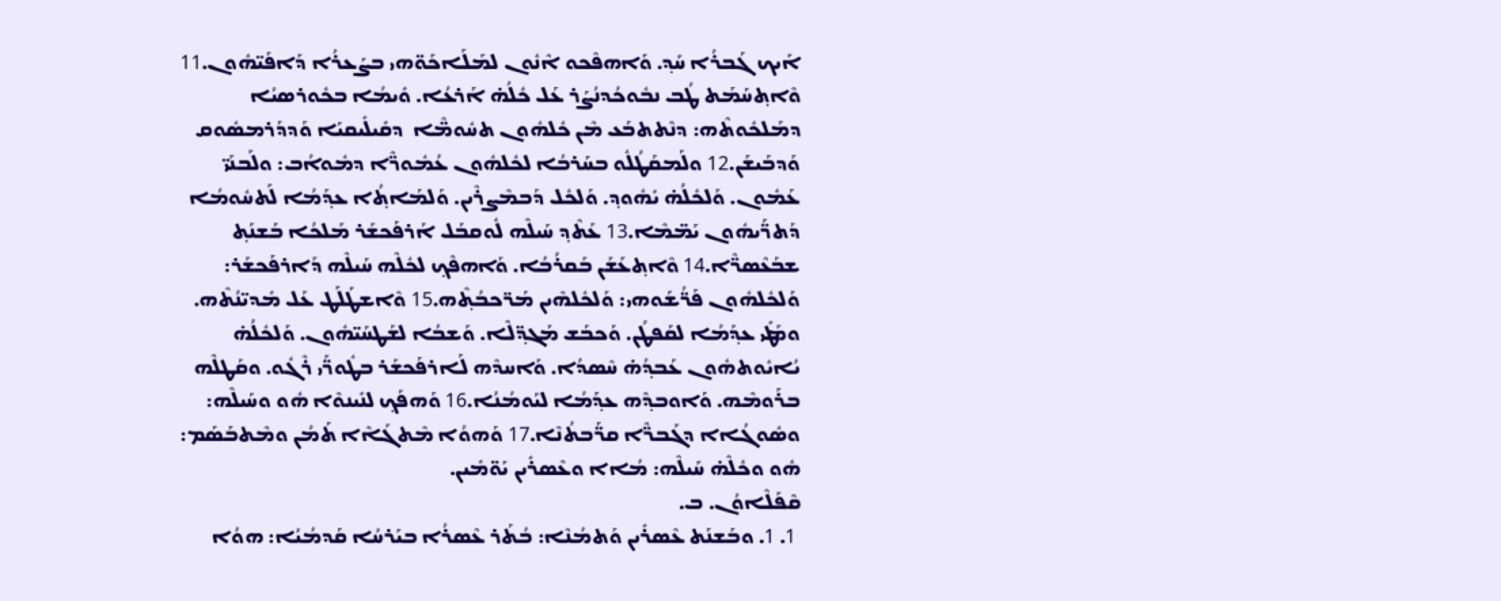ܐܰܝܟ ܓܰܒܪܳܐ ܚܰܕ݂. ܘܰܐܗܦܶܟܘ ܐܶܢܽܘܢ ܠܡܰܠܰܐܟܰܘ̈ܗܝ ܒܨܰܥܪܳܐ ܕܰܐܦܰܝ̈ܗܽܘܢ.11 ܘܶܐܬ݂ܚܰܡܰܬ ܛܳܒ ܢܒܽܘܟܳܕܢܳܨܰܪ ܥܰܠ ܟܽܠܳܗ̇ ܐܰܪܥܳܐ. ܘܺܝܡܳܐ ܒܟܽܘܪܣܝܳܐ ܕܡܰܠܟܽܘܬܶܗ: ܕܢܶܬܬܒܰܥ ܡܶܢ ܟܽܠܗܽܘܢ ܬܚܽܘܡ̈ܶܐ  ܕܩܺܝܠܺܝܩܝܰܐ ܘܰܕܕܰܪܡܣܽܘܩ ܘܰܕܒܰܝܫܰܢ.12 ܘܠܰܡܩܰܛܳܠܽܘ ܒܚܰܪܒܳܐ ܠܟܽܠܗܽܘܢ ܥܳܡܽܘܖ̈ܶܐ ܕܡܽܘܐܳܒ: ܘܠܰܒܢܰܝ̈ ܥܰܡܽܘܢ. ܘܰܠܟܽܠܳܗ̇ ܝܺܗܽܘܕ݂. ܘܰܠܟܽܠ ܕܰܒܡܶܨܪܶܝܢ. ܘܰܠܡܰܐܬ݂ܳܐ ܥܕ݂ܰܡܳܐ ܠܰܬܚܽܘܡܳܐ ܕܰܬܖ̈ܰܝܗܽܘܢ ܝܰܡ̈ܡܶܐ.13 ܥܰܬܶܕ݂ ܚܰܝܠܶܗ ܠܽܘܩܒܰܠ ܐܰܪܦܰܟܫܰܪ ܡܰܠܟܳܐ ܒܰܫܢܰܬ݂ ܫܒܰܥܶܣܖ̈ܶܐ.14 ܘܶܐܬ݂ܥܰܫܰܢ ܒܰܩܪܳܒܳܐ. ܘܰܐܗܦܶܟ݂ ܠܟܽܠܶܗ ܚܰܝܠܶܗ ܕܰܐܪܦܰܟܫܰܪ: ܘܰܠܟܽܠܗܽܘܢ ܦܰܪ̈ܳܫܰܘܗܝ: ܘܰܠܟܽܠܗܶܝܢ ܡܰܪ̈ܟܒܳܬ݂ܶܗ.15 ܘܶܐܫܛܰܠܰܛ ܥܰܠ ܡܺܕܝ̈ܢܳܬܶܗ. ܘܡܰܛܺܝ ܥܕ݂ܰܡܳܐ ܠܩܰܦܛܳܢ. ܘܰܟܒܰܫ ܡܰܓܕ݂̈ܠܶܐ. ܘܰܫܒܳܐ ܠܫܰܛܚܰܝ̈ܗܽܘܢ. ܘܰܠܟܽܠܳܗ̇ ܝܳܐܝܽܘܬܗܽܘܢ ܥܰܒܕ݂ܳܗ̇ ܚܶܣܕܳܐ. ܘܰܐܚܕܶܗ ܠܰܐܪܦܰܟܫܰܪ ܒܛܽܘܖ̈ܰܝ ܪܶܓܽܘ. ܘܩܰܛܠܶܗ ܒܪܰܘܡܶܗ. ܘܰܐܘܒܕ݂ܶܗ ܥܕ݂ܰܡܳܐ ܠܝܰܘܡܳܢܳܐ.16 ܘܰܗܦܰܟ݂ ܠܢܺܝܢܘܶܐ ܗܽܘ ܘܚܰܝܠܶܗ: ܘܣܽܘܓܳܐܐ ܕܓܰܒܖ̈ܶܐ ܩܖ̈ܰܒܬܳܢܶܐ.17 ܘܰܗܘܳܐ ܡܶܬܓܰܐܶܐ ܬܰܡܳܢ ܘܡܶܬܒܰܣܰܡ: ܗܽܘ ܘܟܽܠܶܗ̇ ܚܰܝܠܶܗ: ܡܳܐܐ ܘܥܶܣܪܺܝܢ ܝܰܘ̈ܡܺܝܢ.
ܩܶܦܰܠܶܐܘܳܢ. ܒ.
 1. 1. ܘܒܰܫܢܰܬ ܥܶܣܪܺܝܢ ܘܰܬܡܳܢܶܐ: ܒܳܬܰܪ ܥܶܣܪܳܐ ܒܝܰܪܚܳܐ ܩܰܕܡܳܝܳܐ: ܗܘܳܐ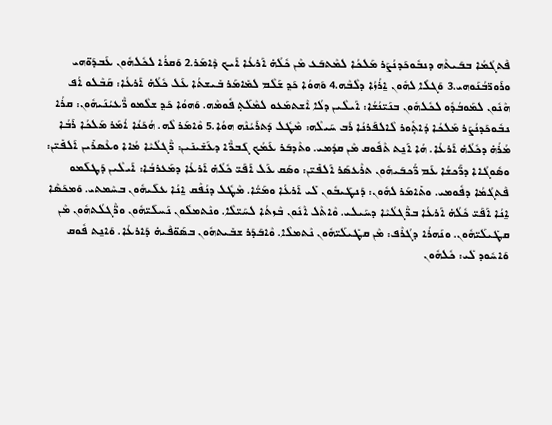ܦܶܬܓܳܡܳܐ ܒܒܰܝܬܶܗ ܕܢܒܽܘܟܰܕܢܳܨܰܪ ܡܰܠܟܳܐ ܠܡܶܬܒܰܥ ܡܶܢ ܟܽܠܳܗ̇ ܐܰܪܥܳܐ ܐܰܝܟ ܕܶܐܡܰܪ.2 ܘܰܩܪܳܐ ܠܟܽܠܗܽܘܢ ܥܰܒܕܰܘ̈ܗܝ ܘܪܰܘܪ̈ܒܳܢܰܘܗܝ.3 ܘܰܓܠܳܐ ܠܗܽܘܢ ܐ̱ܪܳܙܳܐ ܕܠܶܒܶܗ.4 ܘܰܗܘܳܐ ܟܰܕ݂ ܫܰܠܶܡ ܠܡܺܐܡܰܪ ܒܺܝܫܬܳܐ ܥܰܠ ܟܽܠܳܗ̇ ܐܰܪܥܳܐ: ܩܰܒܶܠܘ ܐܳܦ ܗܶܢܽܘܢ ܠܡܰܘܒܳܕܽܘ ܠܟܽܠܗܽܘܢ ܒܢܰܝ̈ܢܳܫܳܐ: ܐܰܝܠܶܝܢ ܕܠܳܐ ܐܶܫܬܡܰܥܘ ܠܡܶܠܰܬ݂ ܦܽܘܡܶܗ. ܘܰܗܘܳܐ ܟܰܕ݂ ܫܠܶܡܘ ܪ̈ܶܥܝܳܢܰܝܗܽܘܢ: ܩܪܳܐ ܢܒܽܘܟܰܕܢܳܨܰܪ ܡܰܠܟܳܐ ܕܳܐܬ݂ܽܘܪ ܠܶܐܠܦܰܪܢܳܐ ܪܰܒ ܚܰܝܠܶܗ: ܡܶܛܽܠ ܕܰܬܪܰܝܳܢܶܗ ܗܘܳܐ.5 ܘܶܐܡܰܪ ܠܶܗ. ܗܳܟܰܢܳܐ ܐܳܡܰܪ ܡܰܠܟܳܐ ܪܰܒܳܐ ܡܳܪܳܗ̇ ܕܟܽܠܳܗ̇ ܐܰܪܥܳܐ. ܗܳܐ ܐܰܢ̱ܬ ܬܶܦܽܘܩ ܡܶܢ ܩܕܳܡܝ. ܘܬܶܕܒܰܪ ܥܰܡܳܟ ܓܰܒܖ̈ܶܐ ܕܥܰܫܺܝܢܺܝܢ: ܪ̈ܶܓܠܳܝܶܐ ܡܳܐܐ ܘܥܶܣܪܺܝܢ ܐܰܠܦܺܝ̈ܢ: ܘܣܽܘܓܳܐܐ ܕܖ̈ܰܟܫܳܐ ܥܰܡ ܪ̈ܳܟܒܰܝܗܽܘܢ ܬܪܶܥܣܰܪ ܐܰܠܦܺܝ̈ܢ: ܘܣܰܩ ܥܰܠ ܐܰܦܰܝ̈ ܟܽܠܳܗ̇ ܐܰܪܥܳܐ ܕܡܰܥܪܒܳܐ: ܐܰܝܠܶܝܢ ܕܰܛܠܰܡܘ ܦܶܬܓܳܡܳܐ ܕܦܽܘܡܝ. ܘܬܺܐܡܰܪ ܠܗܽܘܢ: ܕܰܢܛܰܝܒܽܘܢ ܠܺܝ ܐܰܪܥܳܐ ܘܡܰܝ̈ܳܐ. ܡܶܛܽܠ ܕܢܳܦܶܩ ܐ̱ܢܳܐ ܥܠܰܝܗܽܘܢ ܒܚܶܡܬܝ. ܘܰܡܟܰܣܶܐ ܐ̱ܢܳܐ ܐܰܦܰܝ̈ ܟܽܠܳܗ̇ ܐܰܪܥܳܐ ܒܪ̈ܶܓܠܳܝܶܐ ܕܚܰܝܠܝ. ܘܶܐܬܶܠ ܐܶܢܽܘܢ ܒܶܙܬܳܐ ܠܚܰܝ̈ܠܶܐ. ܘܢܶܬܡܠܽܘܢ ܢܰܚܠܰܝ̈ܗܽܘܢ ܘܪ̈ܶܓܠܳܬܗܽܘܢ ܡܶܢ ܩܛܺܝܠܰܝ̈ܗܽܘܢ. ܘܢܰܗܪܳܐ ܕܓܳܪܶܦ: ܡܶܢ ܩܛܺܝܠܰܝ̈ܗܽܘܢ ܢܶܬܡܠܶܐ. ܘܶܐܒܰܕܰܪ ܫܒܺܝܬܗܽܘܢ ܒܣܰܘ̈ܦܶܝܗ̇ ܕܰܐܪܥܳܐ. ܘܰܐܢ̱ܬ ܦܽܘܩ ܘܰܐܚܽܘܕ ܠܺܝ: ܟܽܠܗܽܘܢ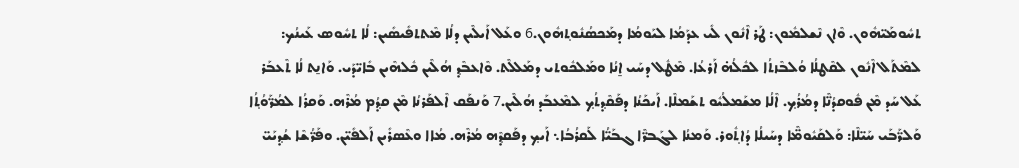ܬܚܽܘܡܰܝ̈ܗܽܘܢ. ܘܶܐܢ ܢܶܫܠܡܽܘܢ: ܛܰܪ ܐܶܢܽܘܢ ܠܺܝ ܥܕܰܡܳܐ ܠܝܰܘܡܳܐ ܕܡܰܟܣܳܢܽܘܬ݂ܗܽܘܢ.6 ܘܥܰܠ ܐܰܝܠܶܝܢ ܕܠܳܐ ܡܶܬܬܦܺܝܣܺܝܢ: ܠܳܐ ܬܚܽܘܣ ܥܰܝܢܳܟ: ܠܡܶܬܰܠ ܐܶܢܽܘܢ ܠܩܶܛܠܳܐ ܘܳܠܒܶܙܬܳܐ ܠܟܽܠܳܗ̇ ܐܰܪܥܳܐ. ܡܶܛܽܠ ܕܚܰܝ ܐ̱ܢܳܐ ܘܡܰܠܟܽܘܬܝ ܕܡܰܠܠܶܬ. ܘܶܐܥܒܶܕ݂ ܗܳܠܶܝܢ ܟܽܠܗܶܝܢ ܒܺܐܝ̈ܕܰܝ. ܘܰܐܢ̱ܬ ܠܳܐ ܬܶܥܒܰܪ ܥܰܠ ܚܰܕ ܡܶܢ ܦܽܘܩܕܳܢ̈ܶܐ ܕܡܳܪܳܟ݂. ܐܶܠܳܐ ܡܫܰܡܠܳܝܽܘ ܬܫܰܡܠܶܐ. ܐܰܝܟܰܢܳܐ ܕܦܰܩܶܕ݂ܬܳܟ݂ ܠܡܶܥܒܰܕ ܗܳܠܶܝܢ.7 ܘܰܢܦܰܩ ܐܶܠܦܰܪܢܳܐ ܡܶܢ ܩܕ݂ܳܡ ܡܳܪܶܗ. ܘܰܩܪܳܐ ܠܡܳܖ̈ܰܘܳܬ݂ܳܐ ܘܰܠܖ̈ܰܒܰܝ ܚܰܝ̈ܠܶܐ: ܘܰܠܩܰܝܽܘܡ̈ܶܐ ܕܚܰܝܠܳܐ ܕܳܐܬ݂ܽܘܪ. ܘܰܡܢܳܐ ܠܓܰܒܖ̈ܶܐ ܓܒܰܝ̈ܳܐ ܠܰܩܪܳܒܳܐ܆ ܐܰܝܟ݂ ܕܦܰܩܕ݂ܶܗ ܡܳܪܶܗ. ܡܳܐܐ ܘܥܶܣܪܺܝܢ ܐܰܠܦܺܝ̈ܢ. ܘܦܰܪ̈ܳܫܶܐ ܫܳܕ݂ܝܰܝ̈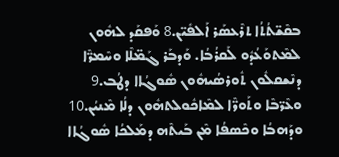ܒܩܶܫ̈ܬܳܬܳܐ ܬܪܶܥܣܰܪ ܐܰܠܦܺܝ̈ܢ.8 ܘܰܦܩܰܕ ܠܗܽܘܢ ܠܡܶܬܘܰܥܳܕܽܘ ܠܰܩܪܳܒܳܐ. ܘܰܕܒܰܪ ܓܰܡ̈ܠܶܐ ܘܚܶܡܖ̈ܶܐ ܕܢܶܫܩܠܽܘܢ ܬܽܘܪܣܳܝܗܽܘܢ ܣܽܘܓܳܐܐ ܕܛܳܒ.9 ܘܥܶܪ̈ܒܶܐ ܘܬܰܘܖ̈ܶܐ ܠܡܶܐܟܽܘܠܬܗܽܘܢ ܕܠܳܐ ܡܶܢܝܳܢ.10 ܘܕܰܗܒܳܐ ܘܟܶܣܦܳܐ ܡܶܢ ܒܰܝܬܶܗ ܕܡܰܠܟܳܐ ܣܽܘܓܳܐܐ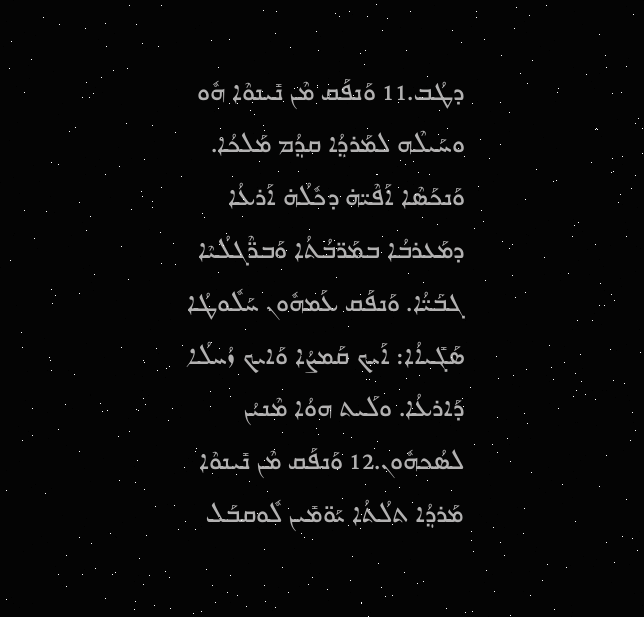ܕܛܳܒ.11 ܘܰܢܦܰܩ ܡܶܢ ܢܺܝܢܘܶܐ ܗܽܘ ܘܚܰܝܠܶܗ ܠܡܰܪܕ݂ܳܐ ܩܕ݂ܳܡ ܡܰܠܟܳܐ. ܘܰܢܟܰܣܶܐ ܐܰܦܶܝ̈ܗ̇ ܕܟܽܠܳܗ̇ ܐܰܪܥܳܐ ܕܡܰܥܪܒܳܐ ܒܡܰܪ̈ܒܳܬܳܐ ܘܰܒܪ̈ܶܓܠܳܝܶܐ ܓܒܰܝ̈ܳܐ. ܘܰܢܦܰܩ ܥܰܡܗܽܘܢ ܚܰܠܽܘܛܳܐ ܣܰܓܺܝܐܳܐ: ܐܰܝܟ ܩܰܡܨܳܐ ܘܰܐܝܟ ܙܳܚܠܳܐ ܕܰܐܪܥܳܐ. ܘܠܰܝܬ ܗܘܳܐ ܡܶܢܝܳܢ ܠܣܳܟܗܽܘܢ.12 ܘܰܢܦܰܩ ܡܶܢ ܢܺܝܢܘܶܐ ܡܰܪܕ݂ܳܐ ܬܠܳܬܳܐ ܝܰܘ̈ܡܺܝܢ ܠܽܘܩܒܰܠ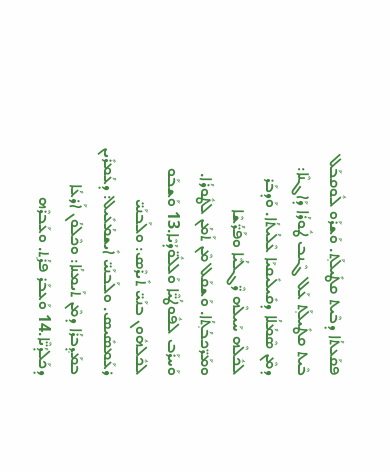ܦܩܰܥܬܳܐ ܕܒܶܝܬ ܩܛܺܝܠܰܬ݂. ܘܰܫܪܰܘ ܠܽܘܩܒܰܠ ܒܶܝܬ ܩܛܺܝܠܰܬ݂ ܥܰܠ ܓܶܢܒ ܛܽܘܪܳܐ ܕܰܐܓܢܶܐ: ܕܡܶܢ ܣܶܡܳܠܳܐ ܕܩܺܝܠܺܝܩܝܰܐ ܥܶܠܳܝܬܳܐ. ܘܰܕܒܰܪ ܠܟܽܠܶܗ ܚܰܝܠܶܗ ܪ̈ܶܓܠܳܝܶܐ ܘܦܰܪ̈ܳܫܶܐ ܘܡܰܪ̈ܟܒܳܬ݂ܳܐ. ܘܰܫܩܰܠ ܡܶܢ ܬܰܡܳܢ ܠܛܽܘܪܳܐ. ܘܰܚܪܰܒ ܠܦܽܘܛܳܝ̈ܶܐ ܘܰܠܠܽܘ̈ܕܳܝܶܐ.13 ܘܰܫܒܰܘ ܠܟܽܠܗܽܘܢ ܒܢܰܝ̈ ܬܺܝܪܶܣ: ܘܠܰܒܢܰܝ̈ ܪܥܰܡܣܺܝܣ. ܘܠܰܒܢܰܝ̈ ܐܺܝܫܡܳܥܺܝܠ: ܕܥܳܡܪܺܝܢ ܒܡܰܕ݂ܒܪܳܐ ܕܡܶܢ ܬܰܝܡܢܳܐ: ܘܟܶܠܘܳܢ ܐܰܪܥܳܐ ܕܟܰܠܕܳܝ̈ܶܐ.14 ܘܰܥܒܰܪ ܦܪܳܬ݂. ܘܥܰܒܪܶܗ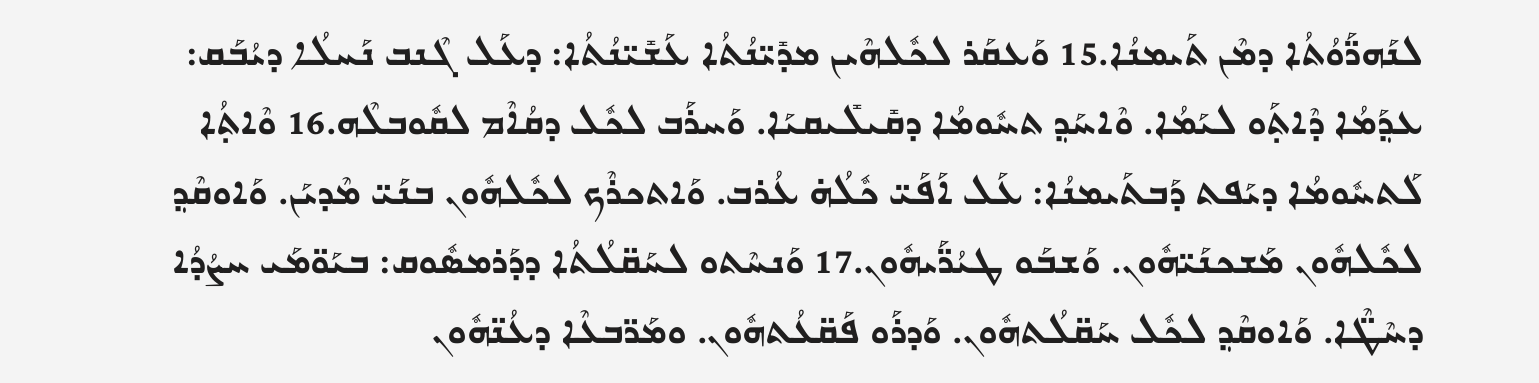ܠܢܰܗܖ̈ܰܘܳܬܳܐ ܕܡܶܢ ܬܰܝܡܢܳܐ.15 ܘܰܥܩܰܪ ܠܟܽܠܗܶܝܢ ܡܕܺܝ̈ܢܳܬܳܐ ܥܰܫܺܝ̈ܢܳܬܳܐ: ܕܥܰܠ ܓܶܢܒ ܢܰܚܠܳܐ ܕܝܳܒܰܩ: ܥܕ݂ܰܡܳܐ ܕܶܐܬ݂ܰܘ ܠܝܰܡܳܐ. ܘܶܐܚܰܕ݂ ܬܚܽܘܡܳܐ ܕܩܺܝܠܺܝܩܝܰܐ. ܘܰܚܪܰܒ ܠܟܽܠ ܕܩܳܐܶܡ ܠܩܽܘܒܠܶܗ.16 ܘܶܐܬ݂ܳܐ ܠܰܬܚܽܘܡܳܐ ܕܝܰܦܬ ܕܰܒܬܰܝܡܢܳܐ: ܥܰܠ ܐܰܦܰܝ̈ ܟܽܠܳܗ̇ ܥܳܪܒ. ܘܰܐܬܟܪܶܟ ܠܟܽܠܗܽܘܢ ܒܢܰܝ̈ ܡܶܕܝܰܢ. ܘܰܐܘܩܶܕ݂ ܠܟܽܠܗܽܘܢ ܡܰܫܟܢܰܝ̈ܗܽܘܢ. ܘܰܫܒܰܘ ܛܝܳܖ̈ܰܝܗܽܘܢ.17 ܘܰܢܚܶܬܘ ܠܚܰܩ̈ܠܳܬܳܐ ܕܕܰܪܡܣܽܘܩ: ܒܝܰܘ̈ܡܰܝ ܚܨܳܕܳܐ ܕܚܶܛ̈ܶܐ. ܘܰܐܘܩܶܕ݂ ܠܟܽܠ ܚܰܩ̈ܠܳܬܗܽܘܢ. ܘܰܕܪܰܘ ܦܰܩ̈ܥܳܬܗܽܘܢ. ܘܡܰܪ̈ܒܥܶܐ ܕܥܳܢ̈ܗܽܘܢ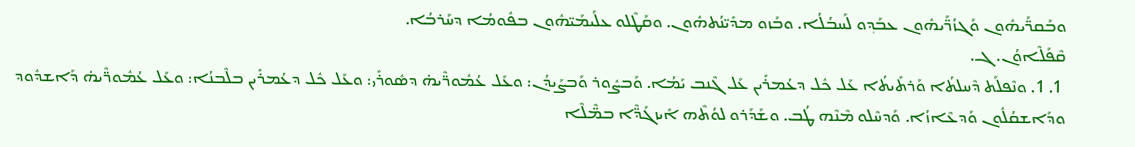ܘܒܰܩܖ̈ܰܝܗܽܘܢ ܘܰܓܙܳܖ̈ܰܝܗܽܘܢ ܥܒܰܕ݂ܘ ܠܰܚܒܳܠܳܐ. ܘܒܰܙܘ ܡܕܺܝ̈ܢܳܬܗܽܘܢ. ܘܩܰܛܶܠܘ ܥܠܰܝܡܰܝ̈ܗܽܘܢ ܒܦܽܘܡܳܐ ܕܚܰܪܒܳܐ.
ܩܶܦܰܠܶܐܘܳܢ. ܓ.
 1. 1. ܘܢܶܦܠܰܬ ܕܶܚܠܬܳܐ ܘܰܪܬܺܝܬܳܐ ܥܰܠ ܟܽܠ ܕܥܳܡܪܺܝܢ ܥܰܠ ܓܶܢܒ ܝܰܡܳܐ. ܘܰܒܨܽܘܪ ܘܰܒܨܰܝܕܳܢ: ܘܥܰܠ ܥܳܡܽܘܪ̈ܶܝܗ̇ ܕܣܽܘܪܺܝ: ܘܥܰܠ ܟܽܠ ܕܥܳܡܪܺܝܢ ܒܠܶܒܢܳܐ: ܘܥܰܠ ܥܳܡܽܘܪ̈ܶܝܗ̇ ܕܰܐܫܕܽܘܕ ܘܕܰܐܫܩܳܠܽܘܢ ܘܰܕܥܶܐܙܳܐ. ܘܰܕܚܶܠܘ ܡܶܢܶܗ ܛܳܒ. ܘܫܰܕܰܪܘ ܠܘܳܬܶܗ ܐܺܝܙܓܰܕ̈ܶܐ ܒܡ̈ܶܠܶܐ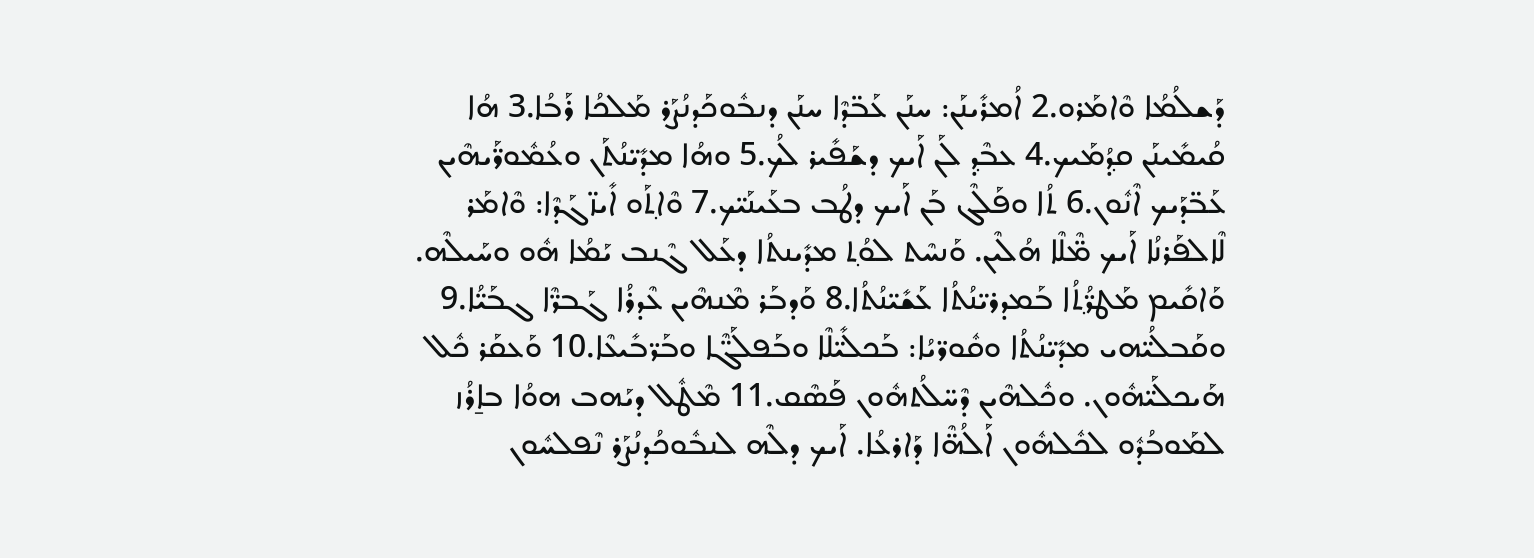ܕܰܫܠܳܡܳܐ ܘܶܐܡܰܪܘ.2 ܐܳܡܪܺܝܢܰܢ: ܚܢܰܢ ܥܰܒ̈ܕܶܐ ܚܢܰܢ ܕܢܒܽܘܟܰܕܢܳܨܰܪ ܡܰܠܟܳܐ ܪܰܒܳܐ.3 ܗܳܐ ܩܳܝܡܺܝܢܰܢ ܩܕ݂ܳܡܰܝܟ.4 ܥܒܶܕ݂ ܠܰܢ ܐܰܝܟ ܕܫܰܦܺܝܪ ܠܳܟ.5 ܘܗܳܐ ܡܕܺܝ̈ܢܳܬܰܢ ܘܥܳܡܽܘܖ̈ܰܝܗܶܝܢ ܥܰܒ̈ܕܰܝܟ ܐܶܢܽܘܢ.6 ܬܳܐ ܘܦܰܠܶܓ ܒܰܢ ܐܰܝܟ ܕܛܳܒ ܒܥܰܝܢܰܝ̈ܟ.7 ܘܶܐܬ݂ܰܘ ܐܺܝܙ̈ܓܰܕܶܐ: ܘܶܐܡܰܪ ܠܶܐܠܦܰܪܢܳܐ ܐܰܝܟ ܡ̈ܶܠܶܐ ܗܳܠܶܝܢ. ܘܰܢܚܶܬ ܠܘܳܬ݂ ܡܕܺܝܢܬܳܐ ܕܥܰܠ ܓܶܢܒ ܝܰܡܳܐ ܗܽܘ ܘܚܰܝܠܶܗ. ܘܰܐܩܺܝܡ ܡܰܛܪ̈ܳܬ݂ܳܐ ܒܰܡܕܪܝ̈ܢܳܬܳܐ ܥܰܫܺܝ̈ܢܳܬܳܐ.8 ܘܰܕܒܰܪ ܡܶܢܗܶܝܢ ܥܶܕܪܳܐ ܓܰܒܖ̈ܶܐ ܓܒܰܝ̈ܳܐ.9 ܘܩܰܒܠܳܝ̈ܗܝ ܡܕܺܝ̈ܢܳܬܳܐ ܘܩܽܘܪ̈ܝܳܐ: ܒܰܟܠܺܝ̈ܠܶܐ ܘܒܰܦܠܰܓ̈ܶܐ ܘܒܰܪ̈ܒܺܝܥܶܐ.10 ܘܰܥܩܰܪ ܟܽܠ ܗܰܝܟܠܰܝ̈ܗܽܘܢ. ܘܟܽܠܗܶܝܢ ܕܶܚ̈ܠܳܬܗܽܘܢ ܦܰܣܶܩ.11 ܡܶܛܽܠ ܕܝܰܗܒ ܗܘܳܐ ܒܐ̱ܪܳܙ ܠܡܰܘܒܳܕܽܘ ܠܟܽܠܗܽܘܢ ܐܰܠܳܗ̈ܶܐ ܕܰܐܪܥܳܐ. ܐܰܝܟ ܕܠܶܗ ܠܢܒܽܘܟܳܕܢܳܨܰܪ ܢܶܦܠܚܽܘܢ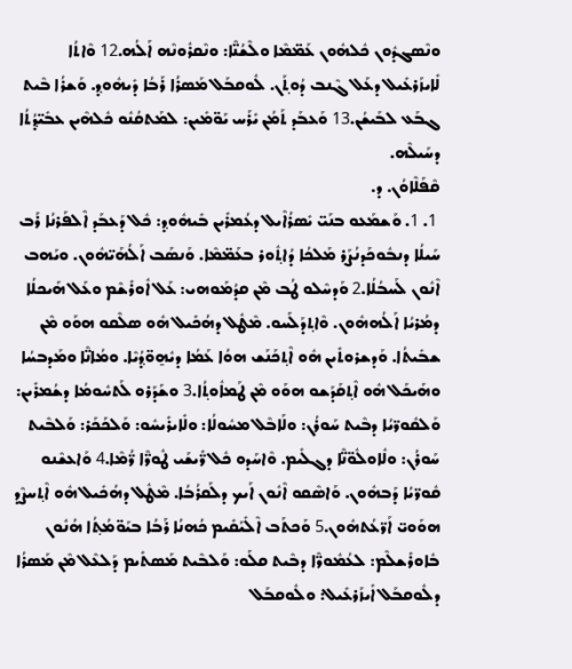ܘܢܶܣܓܕܽܘܢ ܟܽܠܗܽܘܢ ܥܰܡ̈ܡܶܐ ܘܠܶܫܳܢ̈ܶܐ: ܘܢܶܩܪܽܘܢܶܗ ܐܰܠܳܗ.12 ܘܶܐܬܳܐ ܠܺܐܝܙܰܪܥܺܝܠ ܕܥܰܠ ܓܶܢܒ ܕܳܘܬ݂ܰܢ. ܠܽܘܩܒܰܠ ܡܰܣܪܳܐ ܪܰܒܳܐ ܕܺܝܗܽܘܕ݂. ܘܰܫܪܳܐ ܒܶܝܬ ܓܒܰܥ ܠܒܰܝܫܳܢ.13 ܘܰܥܒܰܕ ܬܰܡܳܢ ܝܺܪܰܚ ܝܰܘ̈ܡܺܝܢ: ܠܡܰܬܩܳܢܽܘ ܟܽܠܗܶܝܢ ܥܒܺܝ̈ܕ݂ܳܬܳܐ ܕܚܰܝܠܶܗ.
ܩܶܦܰܠܶܐܘܳܢ. ܕ.
 1. 1. ܘܰܫܡܰܥܘ ܒܢܰܝ̈ ܝܺܣܪܳܐܶܝܠ ܕܥܳܡܪܺܝܢ ܒܺܝܗܽܘܕ݂: ܟܽܠ ܕܰܥܒܰܕ ܐܶܠܦܰܪܢܳܐ ܪܰܒ ܚܰܝܠܳܐ ܕܢܒܽܘܟܰܕܢܳܨܰܪ ܡܰܠܟܳܐ ܕܳܐܬ݂ܽܘܪ ܒܥܰܡ̈ܡܶܐ. ܘܰܢܣܰܒ ܐܰܠܳܗܰܝ̈ܗܽܘܢ. ܘܝܰܗܒ ܐܶܢܽܘܢ ܠܰܚܒܳܠܳܐ.2 ܘܰܕܚܶܠܘ ܛܳܒ ܡܶܢ ܩܕܳܡܰܘܗܝ: ܥܰܠ ܐܽܘܪܺܫܶܡ ܘܥܰܠ ܗܰܝܟܠܳܐ ܕܡܳܪܝܳܐ ܐܰܠܳܗܗܽܘܢ. ܘܶܐܬ݂ܕܰܠܰܚܘ. ܡܶܛܽܠ ܕܗܳܟܺܝܠ ܗܽܘ ܣܠܶܩܘ ܗܘܰܘ ܡܶܢ ܫܒܺܝܬܳܐ. ܘܰܕܫܪܘܬܺܝܢ ܗܽܘ ܐܶܬ݂ܟܰܢܰܫ ܗܘܳܐ ܥܰܡܳܐ ܕܝܽܗ̱ܘ̈ܕ݂ܳܝܶܐ. ܘܡܳܐܢ̈ܶܐ ܘܡܰܕܒܚܳܐ ܘܗܰܝܟܰܠ ܗܽܘ ܐܶܬ݂ܩܰܕܰܫܘ ܗܘܰܘ ܡܶܢ ܛܰܡܐܽܘܬ݂ܳܐ.3 ܘܫܰܕܰܪܘ ܠܰܬܚܽܘܡܳܐ ܕܫܳܡܪܺܝܢ: ܘܰܠܩܽܘܪ̈ܝܳܐ ܕܒܶܝܬ ܚܰܘܪܳܢ: ܘܠܰܐܒܶܠ ܡܚܽܘܠܳܐ: ܘܠܺܐܝܪܺܝܚܽܘ: ܘܰܠܟܰܟܰܪ: ܘܰܠܒܶܝܬ ܚܰܘܪܳܢ: ܘܠܽܐܘܠܽܘ̈ܢ̈ܶܐ ܕܓܠܺܝܡ. ܘܶܐܚܰܕܘ ܟܽܠ ܪ̈ܺܝܫܰܝ ܛܽܘܖ̈ܶܐ ܪ̈ܳܡܶܐ.4 ܘܰܐܥܫܶܢܘ ܩܽܘܪ̈ܝܳܐ ܕܰܒܗܽܘܢ. ܘܰܐܣܶܩܘ ܐܶܢܽܘܢ ܐܰܝܟ ܕܠܰܩܪܳܒܳܐ. ܡܶܛܽܠ ܕܗܳܟܺܝܠ ܗܽܘ ܐܶܬ݂ܚܨܶܕ ܗܘܰܘܝ̈ ܐܰܪ̈ܥܳܬܗܽܘܢ.5 ܘܰܟܬܰܒ ܐܶܠܺܝܰܩܺܝܡ ܟܳܗܢܳܐ ܪܰܒܳܐ ܒܝܰܘ̈ܡܳܬ݂ܳܐ ܗܳܢܽܘܢ ܒܽܐܘܪܺܫܠܶܡ: ܠܥܳܡܽܘܖ̈ܶܐ ܕܒܶܝܬ ܩܠܰܘ: ܘܰܠܒܶܝܬ ܡܰܣܬܺܝܡ ܕܰܠܥܶܠ ܡܶܢ ܡܰܣܪܳܐ ܕܠܽܘܩܒܰܠ ܐܺܝܙܰܪܥܺܝܠ: ܘܠܽܘܩܒܰܠ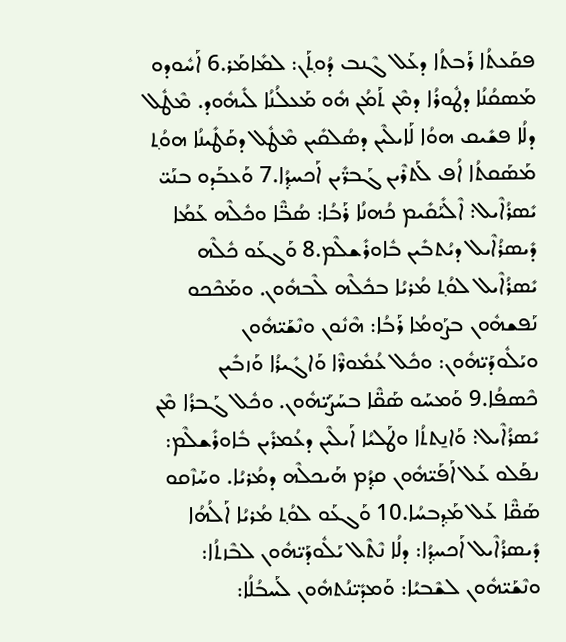ܦܩܰܥܬܳܐ ܪܰܒܬܳܐ ܕܥܰܠ ܓܶܢܒ ܕܳܘܬ݂ܰܢ: ܠܡܺܐܡܰܪ.6 ܐܰܚܽܘܕܘ ܡܰܣܩܳܢܳܐ ܕܛܽܘܪܳܐ ܕܡܶܢ ܬܰܡܳܢ ܗܽܘ ܡܰܥܠܳܢܳܐ ܠܺܝܗܽܘܕ. ܡܶܛܽܠ ܕܠܳܐ ܦܫܺܝܩ ܗܘܳܐ ܠܰܐܝܠܶܝܢ ܕܣܳܠܩܺܝܢ ܡܶܛܽܠ ܕܩܰܛܺܝܢܳܐ ܗܘܳܬ݂ ܡܰܣܰܩܬܳܐ ܐܳܦ ܠܰܬܪܶܝܢ ܓܰܒܪ̈ܺܝܢ ܐܰܟܚܕ݂ܳܐ.7 ܘܰܥܒܰܕܘ ܒܢܰܝ̈ ܝܺܣܪܳܐܶܝܠ: ܐܶܠܺܝܰܩܺܝܡ ܟܳܗܢܳܐ ܪܰܒܳܐ: ܣܳܒ̈ܶܐ ܘܟܽܠܶܗ ܥܰܡܳܐ ܕܺܝܣܪܳܐܶܝܠ ܕܝܳܬܒܺܝܢ ܒܽܐܘܪܺܫܠܶܡ.8 ܘܰܓܥܰܘ ܟܽܠܶܗ ܝܺܣܪܳܐܶܝܠ ܠܘܳܬ݂ ܡܳܪܝܳܐ ܒܟܽܠܶܗ ܠܶܒܗܽܘܢ. ܘܡܰܟܶܟܘ ܢܰܦܫܗܽܘܢ ܒܨܰܘܡܳܐ ܪܰܒܳܐ: ܗܶܢܽܘܢ ܘܢܶܫܰܝ̈ܗܽܘܢ ܘܝܰܠܽܘܕܰܝ̈ܗܽܘܢ: ܘܟܽܠ ܥܳܡܽܘܖ̈ܶܐ ܘܰܐܓܺܝܪܳܐ ܘܰܙܒܺܝܢ ܟܶܣܦܳܐ.9 ܘܰܡܚܰܘ ܣܰܩ̈ܶܐ ܒܚܰܨܰܝ̈ܗܽܘܢ. ܘܟܽܠ ܓܰܒܪܳܐ ܡܶܢ ܝܺܣܪܳܐܶܝܠ: ܘܰܐܢ̱ܬܬܳܐ ܘܛܰܠܝܳܐ ܐܰܝܠܶܝܢ ܕܥܳܡܪܺܝܢ ܒܽܐܘܪܺܫܠܶܡ: ܢܦܰܠܘ ܥܰܠ ܐܰܦܰܝ̈ܗܽܘܢ ܩܕ݂ܳܡ ܗܰܝܟܠܶܗ ܕܡܳܪܝܳܐ. ܘܚܰܙܶܩܘ ܣܰܩ̈ܶܐ ܥܰܠ ܡܰܕ݂ܒܚܳܐ.10 ܘܰܓܥܰܘ ܠܘܳܬ݂ ܡܳܪܝܳܐ ܐܰܠܳܗܳܐ ܕܺܝܣܪܳܐܶܝܠ ܐܰܟܚܕ݂ܳܐ: ܕܠܳܐ ܢܶܬܶܠ ܝܰܠܽܘܕܰܝ̈ܗܽܘܢ ܠܒܶܙܬܳܐ: ܘܢܶܫܰܝ̈ܗܽܘܢ ܠܫܶܒܝܳܐ: ܘܰܡܕܺܝ̈ܢܳܬܗܽܘܢ ܠܰܚܒܳܠܳܐ: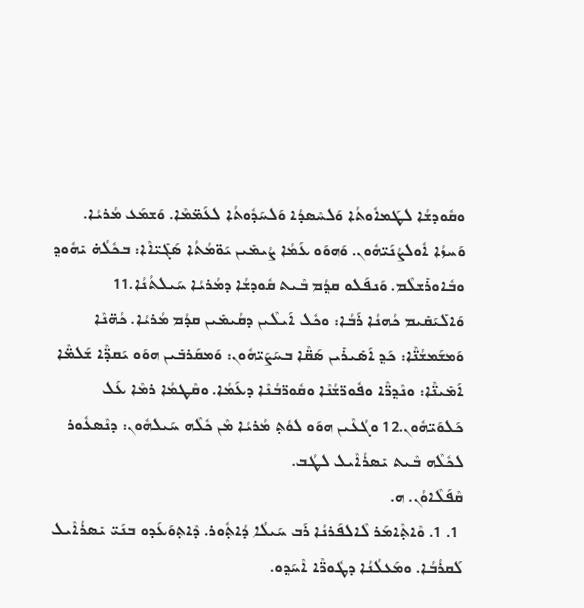ܘܩܽܘܕܫܳܐ ܠܛܰܡܐܽܘܬܳܐ ܘܰܠܚܶܣܕܳܐ ܘܰܠܚܰܕܽܘܬܳܐ ܠܥܰܡ̈ܡܶܐ. ܘܰܫܡܰܥ ܡܳܪܝܳܐ. ܘܰܚܙܳܐ ܐܽܘܠܨܳܢܰܝ̈ܗܽܘܢ. ܘܰܗܘܰܘ ܥܰܡܳܐ ܨܳܝܡܺܝܢ ܝܰܘ̈ܡܳܬܳܐ ܣܰܓܺܝ̈ܐܶܐ: ܒܟܽܠܳܗ̇ ܝܺܗܽܘܕ݂ ܘܒܽܐܘܪܺܫܠܶܡ. ܘܰܢܦܰܠܘ ܩܕ݂ܳܡ ܒܶܝܬ ܩܽܘܕܫܳܐ ܕܡܳܪܝܳܐ ܚܰܝܠܬܳܢܳܐ.11 ܘܰܐܠܺܝܰܩܺܝܡ ܟܳܗܢܳܐ ܪܰܒܳܐ: ܘܟܽܠ ܐܰܝܠܶܝܢ ܕܩܳܝܡܺܝܢ ܩܕܳܡ ܡܳܪܝܳܐ. ܟܳܗ̈ܢܶܐ ܘܰܡܫܰܡܫܳܢ̈ܶܐ: ܟܰܕ݂ ܐܰܣܺܝܪܺܝܢ ܣܰܩ̈ܶܐ ܒܚܰܨܰܝ̈ܗܽܘܢ: ܘܰܡܩܰܪܒܺܝܢ ܗܘܰܘ ܝܰܩܕ̈ܶܐ ܫܰܠܡ̈ܶܐ ܐܰܡܺܝܢ̈ܶܐ: ܘܢܶܕ݂ܖ̈ܶܐ ܘܦܽܘܪ̈ܫܳܢܶܐ ܘܩܽܘܪ̈ܒܳܢܶܐ ܕܥܰܡܳܐ. ܘܩܶܛܡܳܐ ܪܡܶܐ ܥܰܠ ܟܰܠܘܰܝ̈ܗܽܘܢ.12 ܘܓܳܥܶܝܢ ܗܘܰܘ ܠܘܳܬ݂ ܡܳܪܝܳܐ ܡܶܢ ܟܽܠܶܗ ܚܰܝܠܗܽܘܢ: ܕܢܶܣܥܽܘܪ ܠܟܽܠܶܗ ܒܶܝܬ ܝܺܣܪܳܐܶܝܠ ܠܛܳܒ.
ܩܶܦܰܠܶܐܘܳܢ. ܗ.
 1. 1. ܘܶܐܬ݂ܶܐܡܰܪ ܠܶܐܠܦܰܪܢܳܐ ܪܰܒ ܚܰܝܠܳܐ ܕܳܐܬ݂ܽܘܪ. ܕܶܐܬ݂ܘܰܥܰܕܘ ܒܢܰܝ̈ ܝܺܣܪܳܐܶܝܠ ܠܰܩܪܳܒܳܐ. ܘܡܰܥܠܳܢܳܐ ܕܛܽܘܖ̈ܶܐ ܐܶܚܰܕ݂ܘ.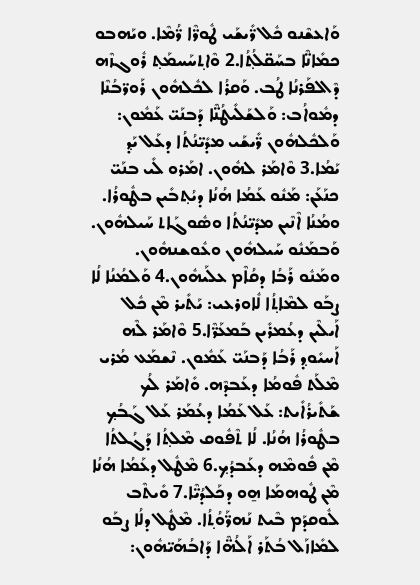ܘܰܐܥܫܶܢܘ ܟܽܠ ܪ̈ܺܝܫܰܝ ܛܽܘܖ̈ܶܐ ܪ̈ܳܡܶܐ. ܘܝܰܗܒܘ ܟܡܺܐܢ̈ܶܐ ܒܚܰܩ̈ܠܳܬ݂ܳܐ.2 ܘܶܐܬ݂ܚܰܚܡܰܬ݂ ܪܽܘܓܙܶܗ ܕܶܐܠܦܰܪܢܳܐ ܛܳܒ. ܘܰܩܪܳܐ ܠܟܽܠܗܽܘܢ ܪܰܘܪ̈ܒܳܢܶܐ ܕܡܽܘܐܳܒ: ܘܰܠܫܰܠܺܝܛܳܢ̈ܶܐ ܕܰܒܢܰܝ̈ ܥܰܡܽܘܢ: ܘܰܠܟܽܠܗܽܘܢ ܪ̈ܺܝܫܰܝ ܡܕܺܝ̈ܢܳܬܳܐ ܕܥܰܠ ܝܰܕ݂ ܝܰܡܳܐ.3 ܘܶܐܡܰܪ ܠܗܽܘܢ. ܐܡܰܪܘ ܠܺܝ ܒܢܰܝ̈ ܟܢܰܥܰܢ: ܡܰܢܽܘ ܥܰܡܳܐ ܗܳܢܳܐ ܕܝܳܬ݂ܒܺܝܢ ܒܛܽܘܪܳܐ. ܘܡܳܢܳܐ ܐܶܢܶܝܢ ܡܕܺܝ̈ܢܳܬܳܐ ܘܣܽܘܓܰܐܬ ܚܰܝܠܗܽܘܢ. ܘܰܒܡܰܢܽܘ ܚܰܝܠܗܽܘܢ ܘܥܽܘܫܢܗܽܘܢ. ܘܡܰܢܽܘ ܪܰܒܳܐ ܕܩܳܐܶܡ ܥܠܰܝܗܽܘܢ.4 ܘܰܠܡܳܢܳܐ ܠܳܐ ܨܒܰܘ ܠܡܶܐܬ݂ܳܐ ܠܽܐܘܪܥܝ: ܝܰܬܺܝܪ ܡܶܢ ܟܽܠ ܐܰܝܠܶܝܢ ܕܥܳܡܪܺܝܢ ܒܰܡܥܰܖ̈ܶܐ.5 ܘܶܐܡܰܪ ܠܶܗ ܐܰܚܝܺܘܕ݂ ܪܰܒܳܐ ܕܰܒܢܰܝ̈ ܥܰܡܽܘܢ. ܢܶܫܡܰܥ ܡܳܪܝ ܡܶܠܰܬ ܦܽܘܡܳܐ ܕܥܰܒܕܶܗ. ܘܺܐܡܰܪ ܠܳܟ ܫܰܬܺܝܪܳܐܺܝܬ: ܥܰܠ ܥܰܡܳܐ ܕܥܳܡܰܪ ܥܰܠ ܓܰܒܳܟ݂ ܒܛܽܘܪܳܐ ܗܳܢܳܐ. ܠܳܐ ܬܶܦܽܘܩ ܡܶܠܬ݂ܳܐ ܕܰܓܳܠܬܳܐ ܡܶܢ ܦܽܘܡܶܗ ܕܥܰܒܕܳܟ݂.6 ܡܶܛܽܠ ܕܥܰܡܳܐ ܗܳܢܳܐ ܡܶܢ ܛܽܘܗܡܰܐ ܗ̱ܘ ܕܟܰܠܕܳܝ̈ܶܐ.7 ܘܺܝܬܶܒ ܠܽܘܩܕܰܡ ܒܶܝܬ ܢܰܗܖ̈ܰܘܳܬ݂ܳܐ. ܡܶܛܽܠ ܕܠܳܐ ܨܒܰܘ ܠܡܺܐܙܰܠ ܒܳܬܰܪ ܐܰܠܳܗ̈ܶܐ ܕܰܐܒܳܗܰܝ̈ܗܽܘܢ: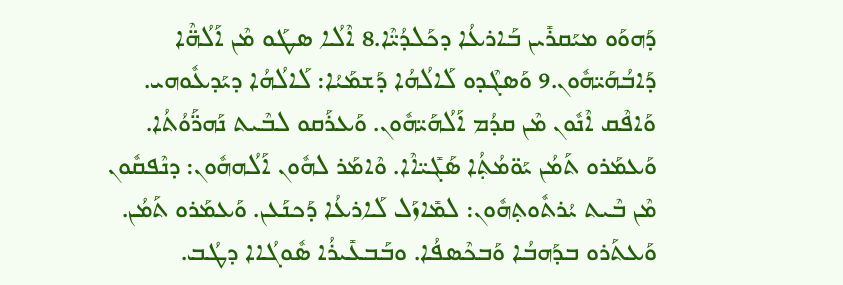ܕܰܗܘܰܘ ܡܝܰܩܪܺܝܢ ܒܰܐܪܥܳܐ ܕܟܰܠܕܳܝ̈ܶܐ.8 ܐܶܠܳܐ ܣܛܰܘ ܡܶܢ ܐܰܠܳܗ̈ܶܐ ܕܰܐܒܳܗܰܝ̈ܗܽܘܢ.9 ܘܰܣܓܶܕܘ ܠܰܐܠܳܗܳܐ ܕܰܫܡܰܝܳܐ: ܠܰܐܠܳܗܳܐ ܕܝܰܕܥܽܘܗܝ. ܘܰܐܦܶܩ ܐܶܢܽܘܢ ܡܶܢ ܩܕܳܡ ܐܰܠܳܗܰܝ̈ܗܽܘܢ. ܘܰܥܪܰܩܘ ܠܒܶܝܬ ܢܰܗܖ̈ܰܘܳܬܳܐ. ܘܰܥܡܰܪܘ ܬܰܡܳܢ ܝܰܘ̈ܡܳܬ݂ܳܐ ܣܰܓܺܝ̈ܐܶܐ. ܘܶܐܡܰܪ ܠܗܽܘܢ ܐܰܠܳܗܗܽܘܢ: ܕܢܶܦܩܽܘܢ ܡܶܢ ܒܶܝܬ ܝܳܪܬܽܘܬ݂ܗܽܘܢ: ܠܡܺܐܙܰܠ ܠܰܐܪܥܳܐ ܕܰܟܢܰܥܢ. ܘܰܥܡܰܪܘ ܬܰܡܳܢ. ܘܰܥܬܰܪܘ ܒܕܰܗܒܳܐ ܘܰܒܟܶܣܦܳܐ. ܘܒܰܒܥܺܝܪܳܐ ܣܽܘܓܳܐܐ ܕܛܳܒ.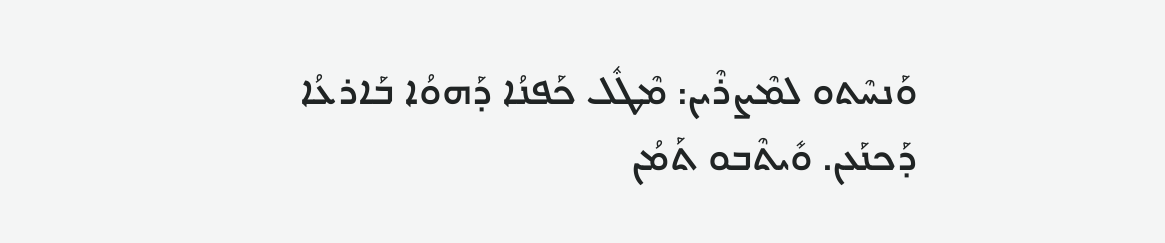ܘܰܢܚܶܬܘ ܠܡܶܨܪܶܝܢ: ܡܶܛܽܠ ܟܰܦܢܳܐ ܕܰܗܘܳܐ ܒܰܐܪܥܳܐ ܕܰܟܢܰܥܢ. ܘܺܝܬܶܒܘ ܬܰܡܳܢ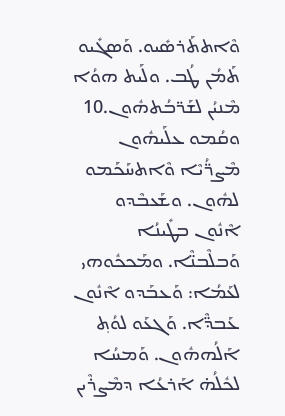ܘܶܐܬܬܰܪܣܺܝܘ. ܘܰܣܓܺܝܘ ܬܰܡܳܢ ܛܳܒ. ܘܠܰܝܬ ܗܘܳܐ ܡܶܢܝܳܢ ܠܫܰܪ̈ܒܳܬܗܽܘܢ.10 ܘܩܳܡܘ ܥܠܰܝܗܽܘܢ ܡܶܨܪ̈ܳܝܶܐ ܘܶܐܬܚܰܟܰܡܘ ܠܗܽܘܢ. ܘܫܰܥܒܶܕܘ ܐܶܢܽܘܢ ܒܛܺܝܢܳܐ ܘܰܒܠܶܒܢ̈ܶܐ. ܘܡܰܟܟܽܘܗܝ ܠܥܰܡܳܐ: ܘܰܥܒܰܕܘ ܐܶܢܽܘܢ ܥܰܒܕ̈ܶܐ. ܘܰܓܥܰܘ ܠܘܳܬ݂ ܐܰܠܳܗܗܽܘܢ. ܘܰܡܚܳܐ ܠܟܽܠܳܗ̇ ܐܰܪܥܳܐ ܕܡܶܨܪܶܝܢ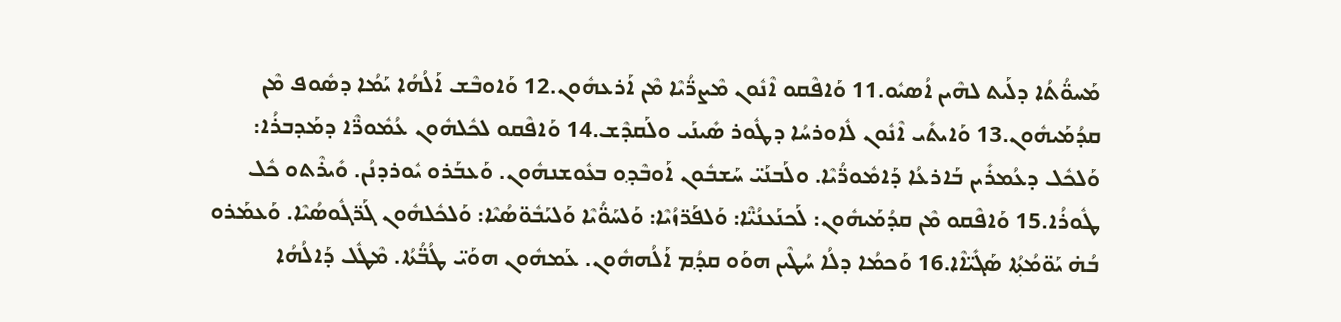ܡܰܚܘ̈ܳܬܳܐ ܕܠܰܝܬ ܠܗܶܝܢ ܐܳܣܝܽܘ.11 ܘܰܐܦܶܩܘ ܐܶܢܽܘܢ ܡܶܨܪ̈ܳܝܶܐ ܡܶܢ ܐܰܪܥܗܽܘܢ.12 ܘܰܐܘܒܶܫ ܐܰܠܳܗܳܐ ܝܰܡܳܐ ܕܣܽܘܦ ܡܶܢ ܩܕܳܡܰܝܗܽܘܢ.13 ܘܰܐܝܬܺܝ ܐܶܢܽܘܢ ܠܽܐܘܪܚܳܐ ܕܛܽܘܪ ܣܺܝܢܰܝ ܘܠܰܩܕܶܫ.14 ܘܰܐܦܶܩܘ ܠܟܽܠܗܽܘܢ ܥܳܡܽܘܖ̈ܶܐ ܕܡܰܕܒܪܳܐ: ܘܰܠܟܽܠ ܕܥܳܡܪܺܝܢ ܒܰܐܪܥܳܐ ܕܰܐܡܽܘܪ̈ܳܝܶܐ. ܘܠܰܒܢܰܝ̈ ܚܰܫܒܽܘܢ ܐܰܘܒܶܕ݂ܘ ܒܥܽܘܫܢܗܽܘܢ. ܘܰܥܒܰܪܘ ܝܽܘܪܕܢܳܢ. ܘܺܝܪܶܬܘ ܟܽܠ ܛܽܘܪܳܐ.15 ܘܰܐܦܶܩܘ ܡܶܢ ܩܕܳܡܰܝܗܽܘܢ: ܠܰܟܢܰܥܢܳܝ̈ܶܐ: ܘܰܠܦܰܪ̈ܙܳܝܶܐ: ܘܰܠܚܰܘ̈ܳܝܶܐ ܘܰܠܝܰܒܽܘ̈ܣܳܝܶܐ: ܘܰܠܟܽܠܗܽܘܢ ܓܰܪ̈ܓܽܘܣܳܝܶܐ. ܘܰܥܡܰܪܘ ܒܳܗ̇ ܝܰܘ̈ܡܳܬ݂ܳܐ ܣܰܓܺܝ̈ܐܶܐ.16 ܘܰܟܡܳܐ ܕܠܳܐ ܚܳܛܶܝܢ ܗܘܰܘ ܩܕ݂ܳܡ ܐܰܠܳܗܗܽܘܢ. ܥܰܡܗܽܘܢ ܗܘܰܝ̈ ܛܳܒ̈ܳܬܳܐ. ܡܶܛܽܠ ܕܰܐܠܳܗܳܐ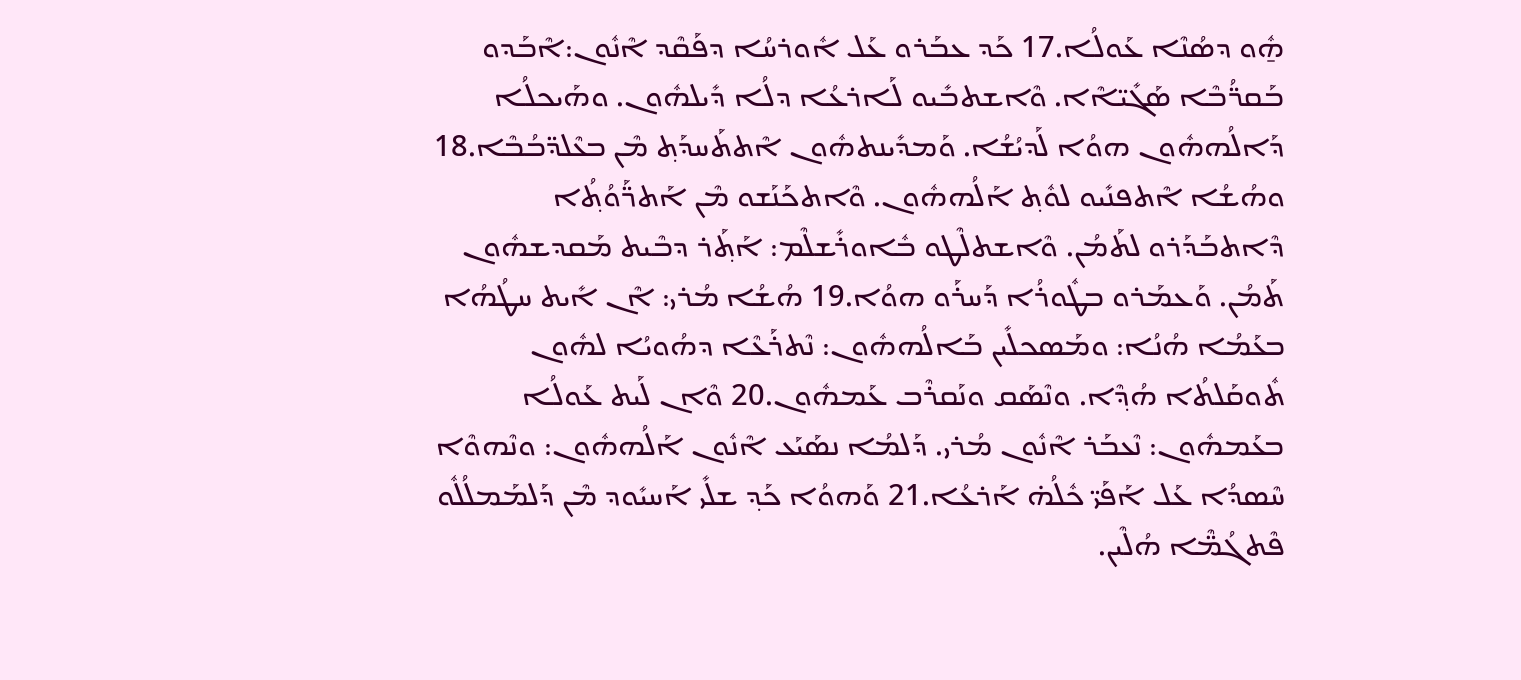ܗ̱ܽܘ ܕܣܳܢܶܐ ܥܰܘܠܳܐ.17 ܟܰܕ ܥܒܰܪܘ ܥܰܠ ܐܽܘܪܚܳܐ ܕܦܰܩܶܕ ܐܶܢܽܘܢ:ܐܶܒܰܕܘ ܒܰܩܪ̈ܳܒܶܐ ܣܰܓܺܝ̈ܐܶܐ. ܘܶܐܫܬܒܺܝܘ ܠܰܐܪܥܳܐ ܕܠܳܐ ܕܺܝܠܗܽܘܢ. ܘܗܰܝܟܠܳܐ ܕܰܐܠܳܗܗܽܘܢ ܗܘܳܐ ܠܰܕܝܳܫܳܐ. ܘܰܡܕܺܝܢܬܗܽܘܢ ܐܶܬܬܰܚܕܰܬ݂ ܡܶܢ ܒܥܶܠܕ̈ܒܳܒܶܐ.18 ܘܗܳܫܳܐ ܐܶܬܦܢܺܝܘ ܠܘܽܬ݂ ܐܰܠܳܗܗܽܘܢ. ܘܶܐܬܟܰܢܰܫܘ ܡܶܢ ܐܰܬܖ̈ܰܘܳܬ݂ܳܐ ܕܶܐܬܒܰܕܰܪܘ ܠܬܰܡܳܢ. ܘܶܐܫܬܠܶܛܘ ܒܽܐܘܪܺܫܠܶܡ: ܐܰܬ݂ܰܪ ܕܒܶܝܬ ܡܰܩܕܫܗܽܘܢ ܬܰܡܳܢ. ܘܰܥܡܰܪܘ ܒܛܽܘܪܳܐ ܕܰܚܪܰܘ ܗܘܳܐ.19 ܗܳܫܳܐ ܡܳܪܝ: ܐܶܢ ܐܺܝܬ ܚܛܳܗܳܐ ܒܥܰܡܳܐ ܗܳܢܳܐ: ܘܡܰܣܟܠܺܝܢ ܒܰܐܠܳܗܗܽܘܢ: ܢܶܬܪܰܥܶܐ ܕܗܳܘܝܳܐ ܠܗܽܘܢ ܬܽܘܩܰܠܬܳܐ ܗܳܕ݂ܶܐ. ܘܢܶܣܰܩ ܘܢܰܩܪܶܒ ܥܰܡܗܽܘܢ.20 ܘܶܐܢ ܠܰܝܬ ܥܰܘܠܳܐ ܒܥܰܡܗܽܘܢ: ܢܶܥܒܰܪ ܐܶܢܽܘܢ ܡܳܪܝ. ܕܰܠܡܳܐ ܢܣܰܝܰܥ ܐܶܢܽܘܢ ܐܰܠܳܗܗܽܘܢ: ܘܢܶܗܘܶܐ ܚܶܣܕܳܐ ܥܰܠ ܐܰܦܰܝ̈ ܟܽܠܳܗ̇ ܐܰܪܥܳܐ.21 ܘܰܗܘܳܐ ܟܰܕ݂ ܫܠܺܝ ܐܰܚܝܺܘܕ ܡܶܢ ܕܰܠܡܰܡܠܳܠܽܘ ܦܶܬܓܳܡ̈ܶܐ ܗܳܠܶܝܢ.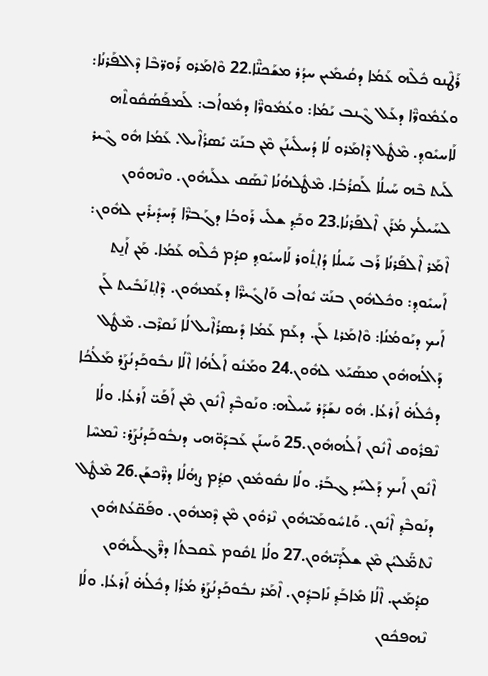ܪܰܛܶܢܘ ܟܽܠܶܗ ܥܰܡܳܐ ܕܩܳܝܡܺܝܢ ܚܕܳܪ ܡܫܰܟܢ̈ܶܐ.22 ܘܶܐܡܰܪܘ ܪܰܘܪ̈ܒܶܐ ܕܶܐܠܦܰܪܢܳܐ: ܘܥܳܡܽܘܖ̈ܶܐ ܕܥܰܠ ܓܶܢܒ ܝܰܡܳܐ: ܘܥܳܡܽܘܖ̈ܶܐ ܕܡܽܘܐܳܒ: ܠܰܡܦܰܣܳܩܽܘܬܶܗ ܠܰܐܚܝܺܘܕ݂. ܡܶܛܽܠ ܕܶܐܡܰܪܘ ܠܳܐ ܕܳܚܠܺܝܢܰܢ ܡܶܢ ܒܢܰܝ̈ ܝܺܣܪܳܐܶܝܠ. ܥܰܡܳܐ ܗܽܘ ܓܶܝܪ ܠܰܝܬ ܒܶܗ ܚܰܝܠܳܐ ܠܰܩܪܳܒܳܐ. ܡܶܛܽܠܗܳܢܳܐ ܢܶܣܰܩ ܥܠܰܝܗܽܘܢ. ܘܢܶܗܘܽܘܢ ܠܚܰܝܠܳܟ ܡܳܪܰܢ ܐܶܠܦܰܪܢܳܐ.23 ܘܟܰܕ݂ ܫܠܺܝ ܪܰܘܒܳܐ ܕܓܰܒܖ̈ܶܐ ܕܰܚܕܺܝܪܺܝܢ ܠܗܽܘܢ: ܐܶܡܰܪ ܐܶܠܦܰܪܢܳܐ ܪܰܒ ܚܰܝܠܳܐ ܕܳܐܬ݂ܽܘܪ ܠܰܐܚܝܺܘܕ݂ ܩܕܳܡ ܟܽܠܶܗ ܥܰܡܳܐ. ܡܰܢ ܐܰܢ̱ܬ ܐܰܚܝܺܘܕ݂: ܘܟܽܠܗܽܘܢ ܒܢܰܝ̈ ܝܽܘܐܳܒ ܘܰܐܓܺܝܖ̈ܶܐ ܕܥܰܡܗܽܘܢ. ܕܶܐܬ݂ܢܰܒܺܝܬ ܠܰܢ ܐܰܝܟ ܕܝܰܘܡܳܢܳܐ: ܘܶܐܡܰܪܬ ܠܰܢ. ܕܥܰܡ ܥܰܡܳܐ ܕܺܝܣܪܳܐܶܝܠ ܠܳܐ ܢܰܩܪܶܒ. ܡܶܛܽܠ ܕܰܐܠܳܗܗܽܘܢ ܡܣܰܝܰܥ ܠܗܽܘܢ.24 ܘܡܰܢܽܘ ܐܰܠܳܗܳܐ ܐܶܠܳܐ ܢܒܽܘܟܰܕܢܳܨܰܪ ܡܰܠܳܟܳܐ ܕܟܽܠܳܗ̇ ܐܰܪܥܳܐ. ܗܽܘ ܢܫܰܕܰܪ ܚܰܝܠܶܗ: ܘܢܰܘܒܶܕ݂ ܐܶܢܽܘܢ ܡܶܢ ܐܰܦܰܝ̈ ܐܰܪܥܳܐ. ܘܠܳܐ ܢܶܦܪܽܘܩ ܐܶܢܽܘܢ ܐܰܠܳܗܗܽܘܢ.25 ܘܰܚܢܰܢ ܥܰܒܕܰܘ̈ܗܝ ܕܢܒܽܘܟܰܕܢܳܨܰܪ: ܢܶܡܚܶܐ ܐܶܢܽܘܢ ܐܰܝܟ ܕܰܠܚܰܕ ܓܒܰܪ. ܘܠܳܐ ܢܩܽܘܡܽܘܢ ܩܕ݂ܳܡ ܨܗܳܠܳܐ ܕܪ̈ܶܟܫܰܢ.26 ܡܶܛܽܠ ܕܢܰܘܒܶܕ݂ ܐܶܢܽܘܢ. ܘܰܬܚܽܘܡܰܝ̈ܗܽܘܢ ܢܶܪܘܽܘܢ ܡܶܢ ܕܶܡܗܽܘܢ. ܘܦܰܩ̈ܥܳܬܗܽܘܢ ܢܶܬܡ̈ܰܠܝܳܢ ܡܶܢ ܫܠܰܕܰܝ̈ܗܽܘܢ.27 ܘܠܳܐ ܬܩܽܘܡ ܥܶܩܒܬܳܐ ܕܪ̈ܶܓܠܰܝܗܽܘܢ ܩܕ݂ܳܡܰܝܢ. ܐܶܠܳܐ ܡܺܐܒܰܕ݂ ܢܺܐܒܕ݂ܽܘܢ. ܐܶܡܰܪ ܢܒܽܘܟܰܕܢܳܨܰܪ ܡܳܪܳܐ ܕܟܽܠܳܗ̇ ܐܰܪܥܳܐ. ܘܠܳܐ ܢܶܗܦܟܽܘܢ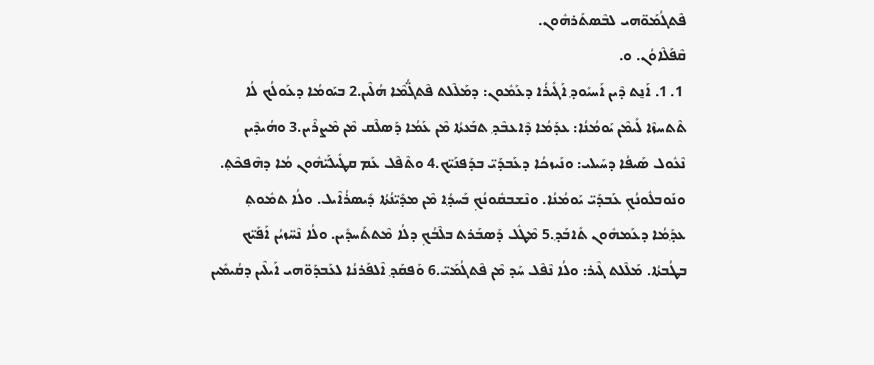ܦܶܬܓܳܡܰܘ̈ܗܝ ܠܒܶܣܬܰܪܗܽܘܢ.
ܩܶܦܰܠܶܐܘܳܢ. ܘ.
 1. 1. ܐܰܢ̱ܬ ܕܶܝܢ ܐܰܚܝܺܘܕ݂ ܐܰܓܺܝܪܳܐ ܕܥܰܡܽܘܢ: ܕܡܰܠܶܠܬ ܦܶܬܓ̈ܳܡܶܐ ܗܳܠܶܝܢ.2 ܒܝܰܘܡܳܐ ܕܥܰܘܠܳܟ ܠܳܐ ܬܶܬܚܙܶܐ ܠܺܝܡܶܢ ܝܰܘܡܳܢܳܐ: ܥܕܰܡܳܐ ܕܶܐܥܒܶܕ݂ ܬܒܰܥܬܳܐ ܡܶܢ ܥܰܡܳܐ ܕܰܣܠܶܩ ܡܶܢ ܡܶܨܪܶܝܢ.3 ܘܗܳܝܕܶܝܢ ܢܶܥܽܘܠ ܣܰܝܦܳܐ ܕܚܰܝܠܝ: ܘܢܰܝܙܟܳܐ ܕܥܰܒܕܰܝ̈ ܒܕܰܦܢܰܝ̈ܟ.4 ܘܬܶܦܶܠ ܥܰܡ ܩܛܺܝܠܰܝ̈ܗܽܘܢ ܡܳܐ ܕܗܶܦܟܶܬ݂. ܘܢܰܘܒܠܽܘܢܳܟ݂ ܥܰܒܕܰܝ̈ ܝܰܘܡܳܢܳܐ. ܘܢܶܫܒܩܽܘܢܳܟ݂ ܒܰܚܕ݂ܳܐ ܡܶܢ ܡܕܺܝ̈ܢܳܬܳܐ ܕܺܝܣܪܳܐܶܝܠ. ܘܠܳܐ ܬܡܽܘܬ݂ ܥܕ݂ܰܡܳܐ ܕܥܰܡܗܽܘܢ ܬܺܐܒܰܕ݂.5 ܡܶܛܽܠ ܕܰܣܒܰܪܬ ܒܠܶܒܳܟ݂ ܕܠܳܐ ܡܶܬܬܰܚܕܺܝܢ. ܘܠܳܐ ܢܶܚ̈ܙܝܳܢ ܐܰܦܰܝ̈ܟ ܒܛܳܒܬܳܐ. ܡܰܠܶܠܬ ܓܶܝܪ: ܘܠܳܐ ܢܶܦܶܠ ܚܰܕ ܡܶܢ ܦܶܬܓܳܡܰܝ̈.6 ܘܰܦܩܰܕ݂ ܐܶܠܦܰܪܢܳܐ ܠܥܰܒܕܰܘ̈ܗܝ ܐܰܝܠܶܝܢ ܕܩܳܝܡܺܝܢ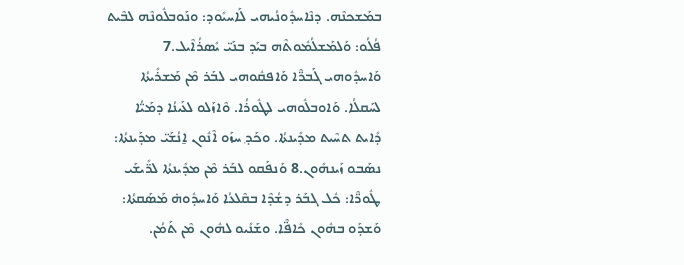ܒܡܰܫܟܢܶܗ. ܕܢܶܐܚܕܽܘܢܳܝܗܝ ܠܰܐܚܝܺܘܕ: ܘܢܰܘܒܠܽܘܢܶܗ ܠܒܶܝܬ ܦܳܠܳܘ: ܘܰܠܡܰܫܠܳܡܽܘܬܶܗ ܒܝܰܕ ܒܢܰܝ̈ ܝܺܣܪܳܐܶܝܠ.7 ܘܰܐܚܕܽܘܗܝ ܓܰܒܖ̈ܶܐ ܘܰܐܦܩܽܘܗܝ ܠܒܰܪ ܡܶܢ ܡܰܫܪܺܝܬܳܐ ܠܚܰܩܠܳܐ. ܘܰܐܘܒܠܽܘܗܝ ܠܛܽܘܪܳܐ. ܘܶܐܙܰܠܘ ܠܥܰܝܢܳܐ ܕܡܰܝ̈ܳܐ ܕܺܐܝܬ ܬܚܶܝܬ ܡܕܺܝܢܬܳܐ. ܘܟܰܕ݂ ܚܙܰܘ ܐܶܢܽܘܢ ܐ̱ܢܳܫܰܝ̈ ܡܕܰܝܢܬܳܐ: ܢܣܰܒܘ ܙܰܝܢܗܺܘܢ.8 ܘܰܢܦܰܩܘ ܠܒܰܪ ܡܶܢ ܡܕܺܝܢܬܳܐ ܠܪ̈ܺܝܫܰܝ ܛܽܘܖ̈ܶܐ: ܟܽܠ ܓܒܰܪ ܕܫܳܕܶܐ ܒܩܶܠܥܳܐ ܘܰܐܚܕܽܘܗ̇ ܡܰܣܰܩܬܳܐ: ܘܰܫܕܰܘ ܒܗܽܘܢ ܟܺܐܦ̈ܶܐ. ܘܫܰܢܺܝܘ ܠܗܽܘܢ ܡܶܢ ܬܰܡܳܢ.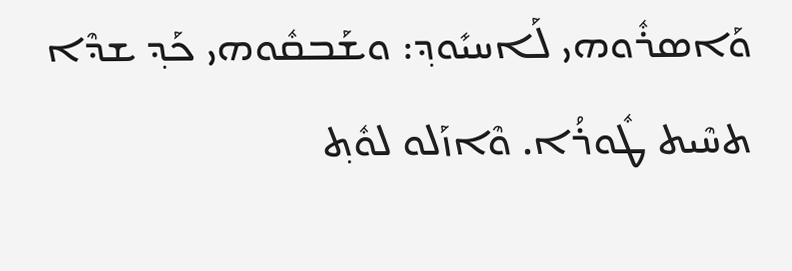ܘܰܐܣܪܽܘܗܝ ܠܰܐܚܝܺܘܕ݂: ܘܫܰܒܩܽܘܗܝ ܟܰܕ݂ ܫܕܶܐ ܬܚܶܝܬ ܛܽܘܪܳܐ. ܘܶܐܙܰܠܘ ܠܘܽܬ݂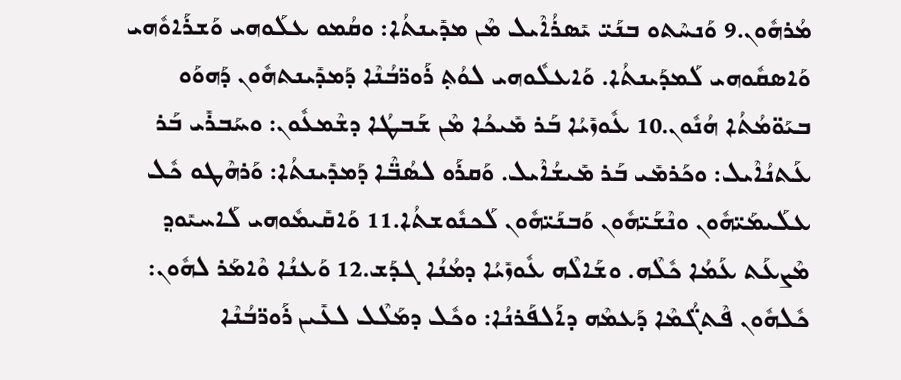ܡܳܪܗܽܘܢ.9 ܘܰܢܚܶܬܘ ܒܢܰܝ̈ ܝܺܣܪܳܐܶܝܠ ܡܶܢ ܡܕܺܝܢܬܳܐ: ܘܩܳܡܘ ܥܠܰܘܗܝ ܘܰܫܪܰܐܘܽܗܝ ܘܰܐܣܩܽܘܗܝ ܠܰܡܕܰܝܢܬܳܐ. ܘܰܐܥܠܽܘܗܝ ܠܘܳܬ݂ ܪܰܘܪ̈ܒܳܢܶܐ ܕܰܡܕܺܝܢܬܗܽܘܢ ܕܰܗܘܰܘ ܒܝܰܘ̈ܡܳܬܳܐ ܗܳܢܽܘܢ.10 ܥܽܘܙܺܝܳܐ ܒܰܪ ܡܺܝܟܳܐ ܡܶܢ ܫܰܒܛܳܐ ܕܫܶܡܥܽܘܢ: ܘܚܰܒܪܺܝ ܒܰܪ ܥܰܬܢܳܐܶܝܠ: ܘܟܰܪܡܺܝ ܒܰܪ ܡܺܝܫܳܐܶܝܠ. ܘܰܩܪܰܘ ܠܣܳܒ̈ܶܐ ܕܰܡܕܺܝܢܬܳܐ: ܘܰܪܗܶܛܘ ܟܽܠ ܥܠܰܝܡܰܝ̈ܗܽܘܢ ܘܢܶܫܰܝ̈ܗܽܘܢ ܘܰܒܢܰܝ̈ܗܽܘܢ ܠܰܟܢܽܘܫܬܳܐ.11 ܘܰܐܩܺܝܡܽܘܗܝ ܠܰܐܚܝܺܘܕ݂ ܡܶܨܥܰܬ ܥܰܡܳܐ ܟܽܠܶܗ. ܘܫܰܐܠܶܗ ܥܽܘܙܺܝܳܐ ܕܡܳܢܳܐ ܓܕܰܫ.12 ܘܰܥܢܳܐ ܘܶܐܡܰܪ ܠܗܽܘܢ: ܟܽܠܗܽܘܢ ܦܶܬܓ̈ܳܡܶܐ ܕܰܥܡܶܗ ܕܐܰܠܦܰܪܢܳܐ: ܘܟܽܠ ܕܡܰܠܶܠ ܠܥܺܝܢ ܪܰܘܪ̈ܒܳܢܶܐ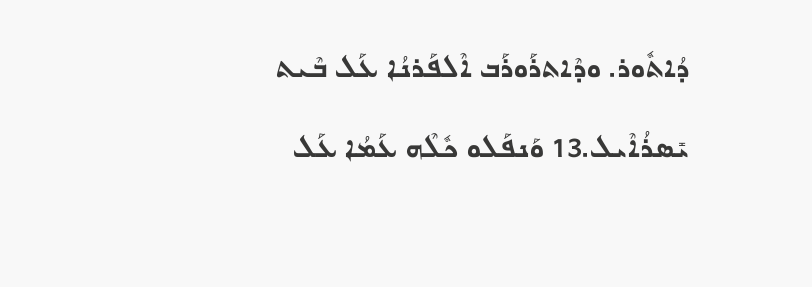ܕܳܐܬܽܘܪ. ܘܕܶܐܬܪܰܘܪܰܒ ܐܶܠܦܰܪܢܳܐ ܥܰܠ ܒܶܝܬ ܝܺܣܪܳܐܶܝܠ.13 ܘܰܢܦܰܠܘ ܟܽܠܶܗ ܥܰܡܳܐ ܥܰܠ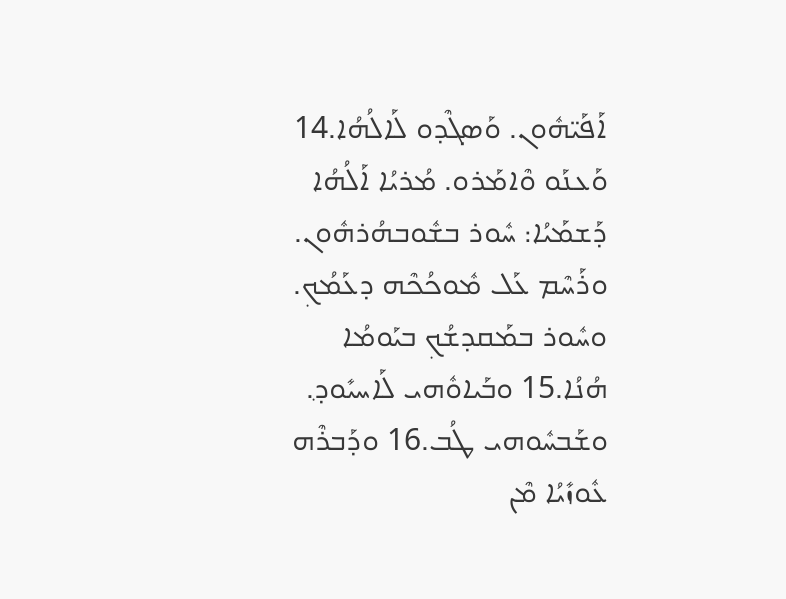ܐܰܦܰܝ̈ܗܽܘܢ. ܘܰܣܓܶܕܘ ܠܰܐܠܳܗܳܐ.14 ܘܰܥܢܰܘ ܘܶܐܡܰܪܘ. ܡܳܪܝܳܐ ܐܰܠܳܗܳܐ ܕܰܫܡܰܝܳܐ: ܚܽܘܪ ܒܫܽܘܒܗܳܪܗܽܘܢ. ܘܪܰܚܶܡ ܥܰܠ ܡܽܘܟܳܟܶܗ ܕܥܰܡܳܟ݂. ܘܚܽܘܪ ܒܡܰܩܕܫܳܟ݂ ܒܝܰܘܡܳܐ ܗܳܢܳܐ.15 ܘܒܰܝܐܘܽܗܝ ܠܰܐܚܝܺܘܕ݂. ܘܫܰܒܚܽܘܗܝ ܛܳܒ.16 ܘܕܰܒܪܶܗ ܥܽܘܙܺܝܳܐ ܡܶܢ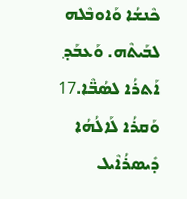ܟܶܢܫܳܐ ܘܰܐܘܒܶܠܗ ܠܒܰܝܬܶܗ. ܘܰܥܒܰܕ݂ ܐܰܬܪܳܐ ܠܣܳܒ̈ܶܐ.17 ܘܰܩܪܳܐ ܠܰܐܠܳܗܳܐ ܕܺܝܣܪܳܐܶܝܠ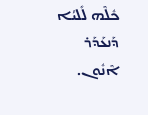ܟܽܠܶܗ ܠܺܠܝܳܐ ܕܰܢܥܰܕܰܪ ܐܶܢܽܘܢ.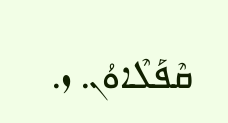ܩܶܦܰܠܶܐܘܳܢ. ܙ.